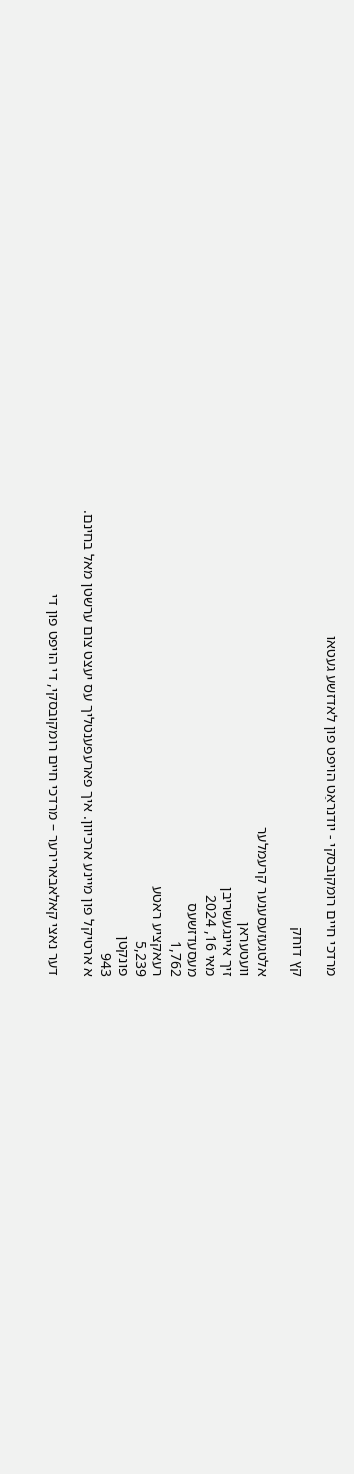מרדכי חײם רומקובסקי - יודנראַט הױפט פון לאדזשע געטאו

קץ דוחק

אלטגעזעסענער קרעמלער
וועטעראן
זיך איינגעשריבן
מאי 16, 2024
מעסעדזשעס
1,762
רעאקציע ראטע
5,239
פונקטן
943
א ארטיקל פון מײנע ארכיװן. איך פארעפענטליך עס יעצט צום ערשטן מאל בחינם.

דער נאצי קאלאבארירער – מרדכי חיים רומקובסקי, די הויפט פון די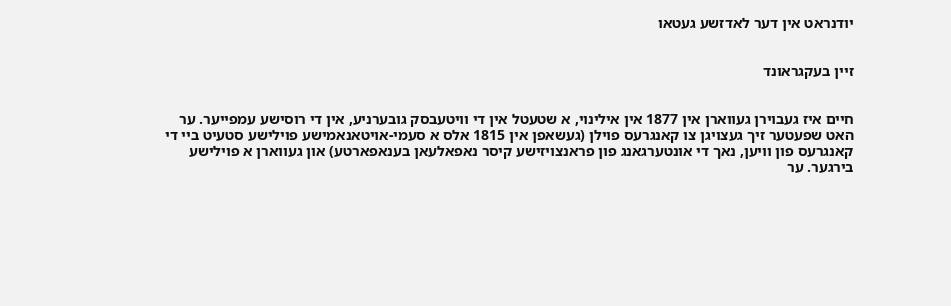יודנראט אין דער לאדזשע געטאו


זיין בעקגראונד


חיים איז געבוירן געווארן אין 1877 אין אילינוי, א שטעטל אין די וויטעבסק גובערניע, אין די רוסישע עמפייער. ער האט שפעטער זיך געצויגן צו קאנגרעס פוילן (געשאפן אין 1815 אלס א סעמי-אויטאנאמישע פוילישע סטעיט ביי די קאנגרעס פון וויען, נאך די אונטערגאנג פון פראנצויזישע קיסר נאפאלעאן בענאפארטע) און געווארן א פוילישע בירגער. ער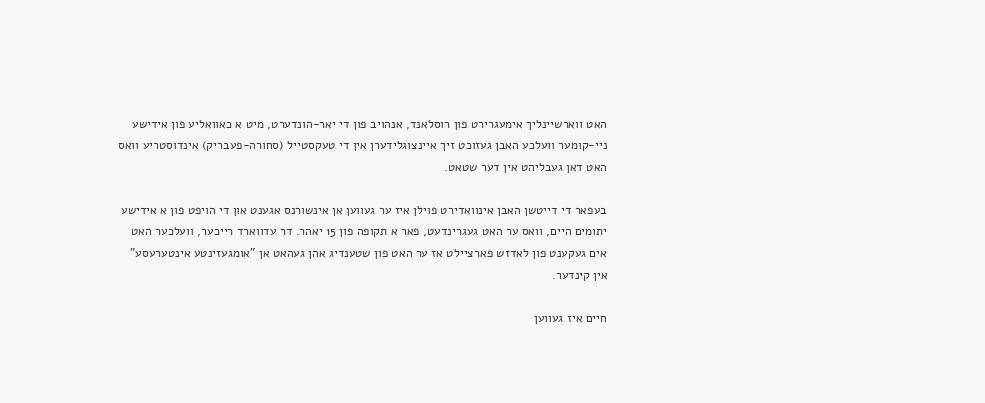האט ווארשיינליך אימעגרירט פון רוסלאנד, אנהויב פון די יאר-הונדערט, מיט א כאוואליע פון אידישע ניי-קומער וועלכע האבן געזוכט זיך איינצוגלידערן אין די טעקסטייל (סחורה-פעבריק) אינדוסטריע וואס האט דאן געבליהט אין דער שטאט.

בעפאר די דייטשן האבן אינוואדירט פוילן איז ער געווען אן אינשורנס אגענט און די הויפט פון א אידישע יתומים היים, וואס ער האט געגרינדעט, פאר א תקופה פון 15 יאהר. דר עדווארד רייכער, וועלכער האט אים געקענט פון לאדזש פארציילט אז ער האט פון שטענדיג אהן געהאט אן "אומגעזינטע אינטערעסע" אין קינדער.

חיים איז געווען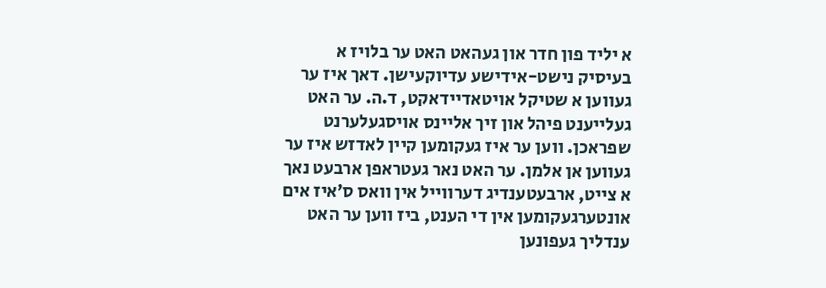א יליד פון חדר און געהאט האט ער בלויז א בעיסיק נישט-אידישע עדיוקעישן. דאך איז ער געווען א שטיקל אויטאדיידאקט, ד.ה. ער האט געלייענט פיהל און זיך אליינס אויסגעלערנט שפראכן. ווען ער איז געקומען קיין לאדזש איז ער געווען אן אלמן. ער האט נאר געטראפן ארבעט נאך א צייט, ארבעטענדיג דערווייל אין וואס ס’איז אים אונטערגעקומען אין די הענט, ביז ווען ער האט ענדליך געפונען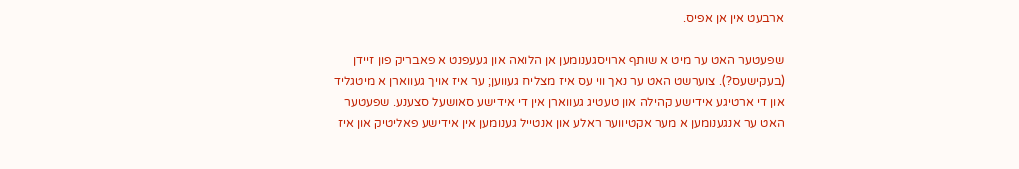ארבעט אין אן אפיס.

שפעטער האט ער מיט א שותף ארויסגענומען אן הלואה און געעפנט א פאבריק פון זיידן (בעקישעס?). צוערשט האט ער נאך ווי עס איז מצליח געווען; ער איז אויך געווארן א מיטגליד און די ארטיגע אידישע קהילה און טעטיג געווארן אין די אידישע סאושעל סצענע. שפעטער האט ער אנגענומען א מער אקטיווער ראלע און אנטייל גענומען אין אידישע פאליטיק און איז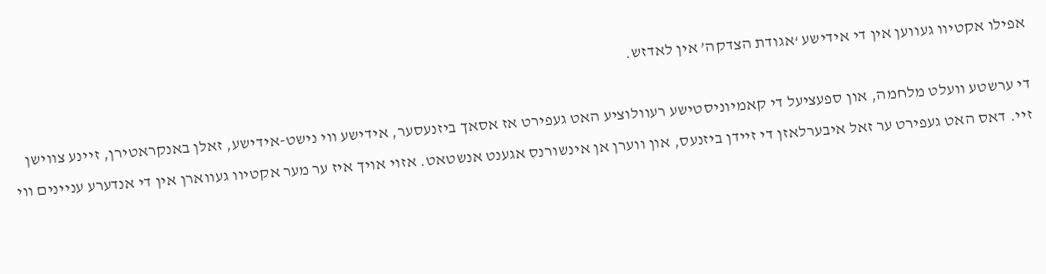אפילו אקטיוו געווען אין די אידישע ‘אגודת הצדקה’ אין לאדזש.

די ערשטע וועלט מלחמה, און ספעציעל די קאמיוניסטישע רעוולוציע האט געפירט אז אסאך ביזנעסער, אידישע ווי נישט-אידישע, זאלן באנקראטירן, זיינע צווישן זיי. דאס האט געפירט ער זאל איבערלאזן די זיידן ביזנעס, און ווערן אן אינשורנס אגענט אנשטאט. אזוי אויך איז ער מער אקטיוו געווארן אין די אנדערע עניינים ווי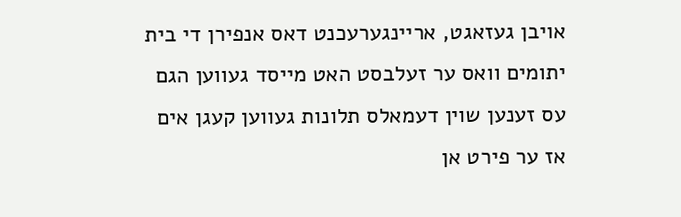אויבן געזאגט, אריינגערעכנט דאס אנפירן די בית יתומים וואס ער זעלבסט האט מייסד געווען הגם עס זענען שוין דעמאלס תלונות געווען קעגן אים אז ער פירט אן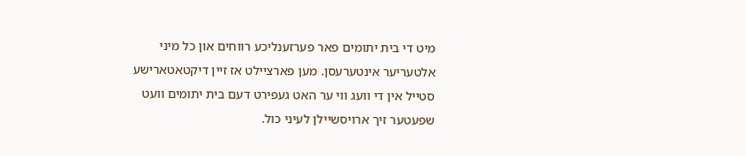מיט די בית יתומים פאר פערזענליכע רווחים און כל מיני אלטעריער אינטערעסן. מען פארציילט אז זיין דיקטאטארישע סטייל אין די וועג ווי ער האט געפירט דעם בית יתומים וועט שפעטער זיך ארויסשיילן לעיני כול.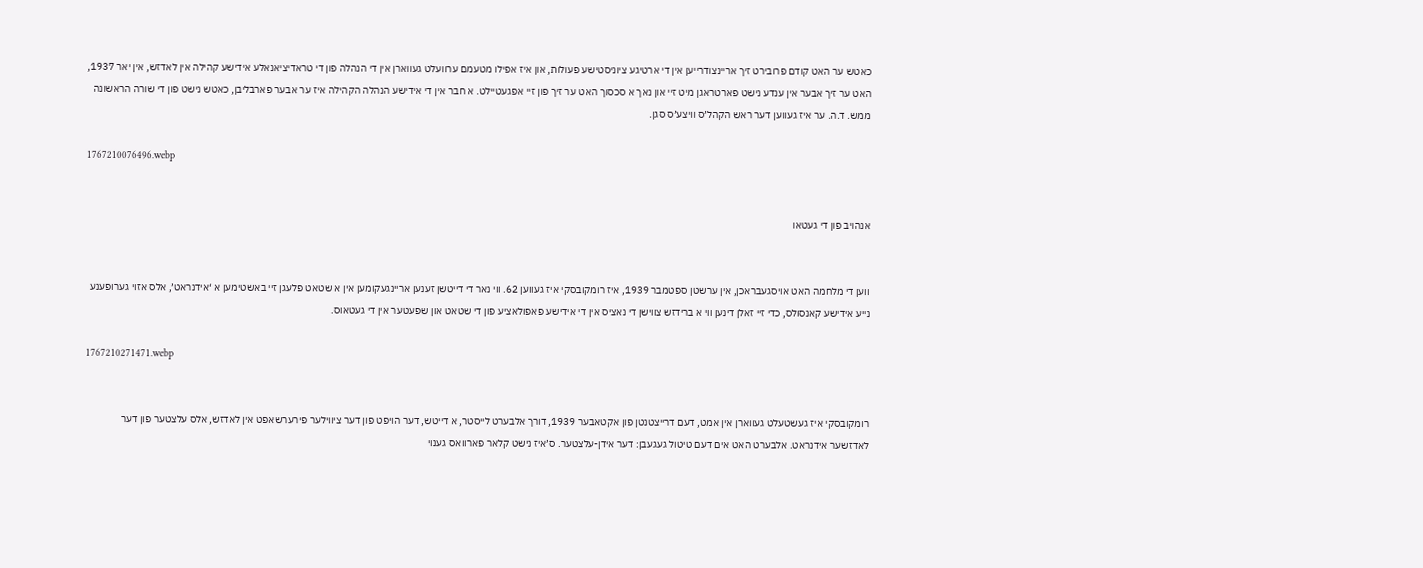כאטש ער האט קודם פרובירט זיך אריינצודרייען אין די ארטיגע ציוניסטישע פעולות, און איז אפילו מטעמם ערוועלט געווארן אין די הנהלה פון די טראדיציאנאלע אידישע קהילה אין לאדזש, אין יאר 1937, האט ער זיך אבער אין ענדע נישט פארטראגן מיט זיי און נאך א סכסוך האט ער זיך פון זיי אפגעטיילט. א חבר אין די אידישע הנהלה הקהילה איז ער אבער פארבליבן, כאטש נישט פון די שורה הראשונה ממש. ד.ה. ער איז געווען דער ראש הקהל’ס וויצע’ס סגן.

1767210076496.webp


אנהויב פון די געטאו


ווען די מלחמה האט אויסגעבראכן, אין ערשטן ספטמבר 1939, איז רומקובסקי איז געווען 62. ווי נאר די דייטשן זענען אריינגעקומען אין א שטאט פלעגן זיי באשטימען א ‘אידנראט’, אלס אזוי גערופענע נייע אידישע קאנסולס, כדי זיי זאלן דינען ווי א ברידזש צווישן די נאציס אין די אידישע פאפולאציע פון די שטאט און שפעטער אין די געטאוס.

1767210271471.webp


רומקובסקי איז געשטעלט געווארן אין אמט, דעם דרייצטנטן פון אקטאבער 1939, דורך אלבערט לייסטר, א דייטש, דער הויפט פון דער ציווילער פירערשאפט אין לאדזש, אלס עלצטער פון דער לאדזשער אידנראט. אלבערט האט אים דעם טיטול געגעבן: דער אידן-עלצטער. ס’איז נישט קלאר פארוואס גענוי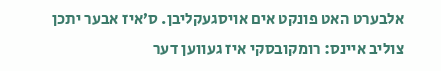אלבערט האט פונקט אים אויסגעקליבן. ס’איז אבער יתכן צוליב איינס: רומקובסקי איז געווען דער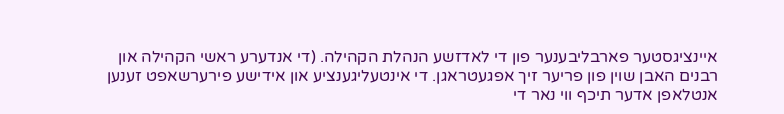איינציגסטער פארבליבענער פון די לאדזשע הנהלת הקהילה. (די אנדערע ראשי הקהילה און רבנים האבן שוין פון פריער זיך אפגעטראגן. די אינטעליגענציע און אידישע פירערשאפט זענען אנטלאפן אדער תיכף ווי נאר די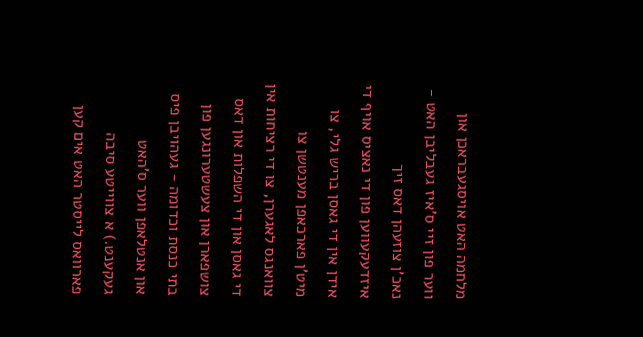מלחמה האט אויסגעבראכן און ווער פון זיי ס’איז געבליבן האט - נאכ’ן צוזעהן דאס זיך איזדעקעווען פון די נאציס אויף די אידן אין די גאסן בריש גלי, צו מיט’ן פארכאפן מענטשן צו צוואנגס לאגערן, צו די רציחות אין די גאסן און די השפלות און דאס צושפארן און צעשטערונגען פון בתי כנסת וכדומה - געהויבן פיס און אנטלאפן ווער ס’האט געקענט.) א צווייטע סיבה פארוואס לייסטר האט אים קען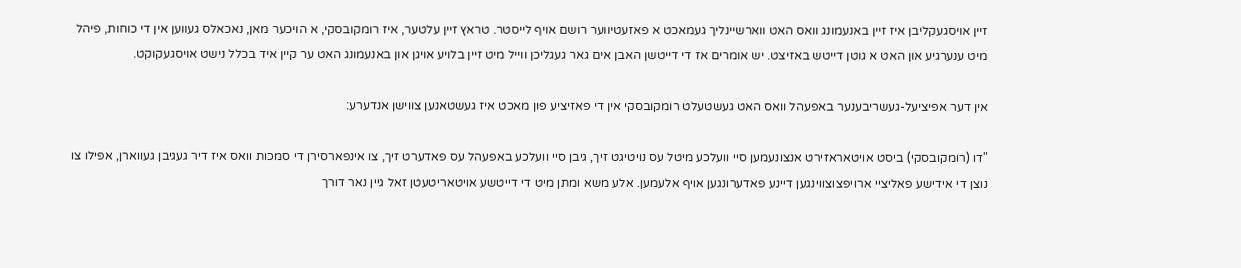זיין אויסגעקליבן איז זיין באנעמונג וואס האט ווארשיינליך געמאכט א פאזעטיווער רושם אויף לייסטר. טראץ זיין עלטער, איז רומקובסקי, א הויכער מאן, נאכאלס געווען אין די כוחות, פיהל מיט ענערגיע און האט א גוטן דייטש באזיצט. יש אומרים אז די דייטשן האבן אים גאר געגליכן ווייל מיט זיין בלויע אויגן און באנעמונג האט ער קיין איד בכלל נישט אויסגעקוקט.

אין דער אפיציעל-געשריבענער באפעהל וואס האט געשטעלט רומקובסקי אין די פאזיציע פון מאכט איז געשטאנען צווישן אנדערע:

"דו (רומקובסקי) ביסט אויטאראזירט אנצונעמען סיי וועלכע מיטל עס נויטיגט זיך, גיבן סיי וועלכע באפעהל עס פאדערט זיך, צו אינפארסירן די סמכות וואס איז דיר געגיבן געווארן, אפילו צו נוצן די אידישע פאליציי ארויפצוצווינגען דיינע פאדערונגען אויף אלעמען. אלע משא ומתן מיט די דייטשע אויטאריטעטן זאל גיין נאר דורך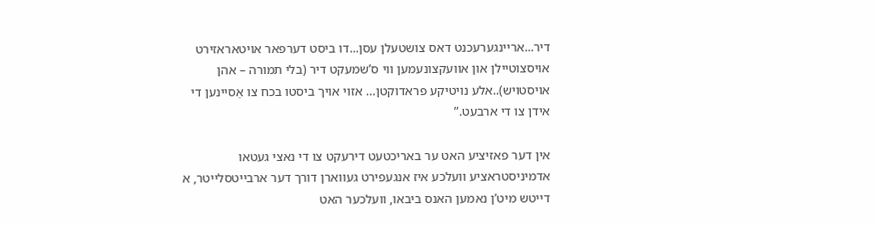דיר...אריינגערעכנט דאס צושטעלן עסן...דו ביסט דערפאר אויטאראזירט אויסצוטיילן און אוועקצונעמען ווי ס’שמעקט דיר (בלי תמורה – אהן אויסטויש)..אלע נויטיקע פראדוקטן… אזוי אויך ביסטו בכח צו אַסיינען די אידן צו די ארבעט.”

אין דער פאזיציע האט ער באריכטעט דירעקט צו די נאצי געטאו אדמיניסטראציע וועלכע איז אנגעפירט געווארן דורך דער ארבייטסלייטר, א דייטש מיט’ן נאמען האנס ביבאו, וועלכער האט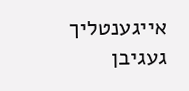אייגענטליך געגיבן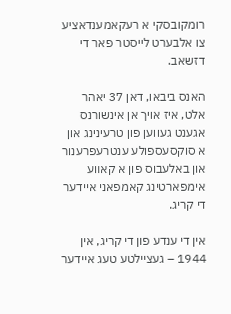רומקובסקי א רעקאמענדאציע צו אלבערט לייסטר פאר די דזשאב.

האנס ביבאו, דאן 37 יאהר אלט, איז אויך אן אינשורנס אגענט געווען פון טרעינינג און א סוקסעספולע ענטרעפרענור און באלעבוס פון א קאװע אימפארטינג קאמפאני איידער די קריג.

אין די ענדע פון די קריג, אין 1944 – געציילטע טעג איידער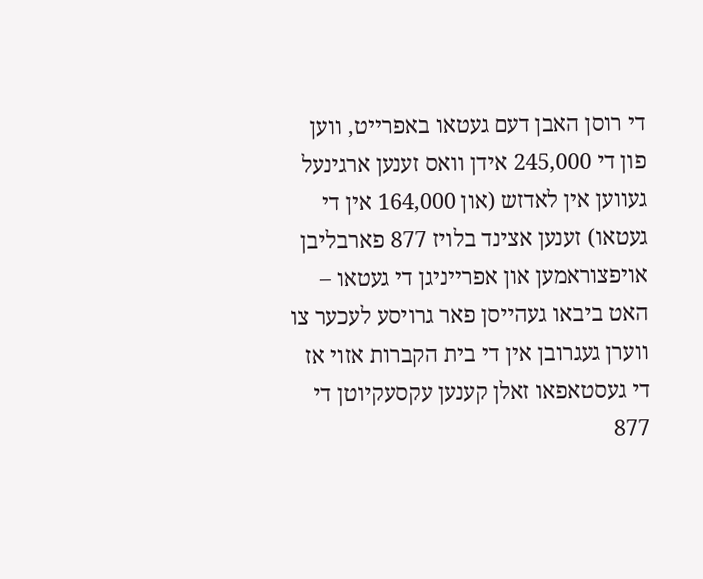די רוסן האבן דעם געטאו באפרייט, ווען פון די 245,000 אידן וואס זענען ארגינעל געווען אין לאדזש (און 164,000 אין די געטאו) זענען אצינד בלויז 877 פארבליבן אויפצוראמען און אפרייניגן די געטאו – האט ביבאו געהייסן פאר גרויסע לעכער צו ווערן געגרובן אין די בית הקברות אזוי אז די געסטאפאו זאלן קענען עקסעקיוטן די 877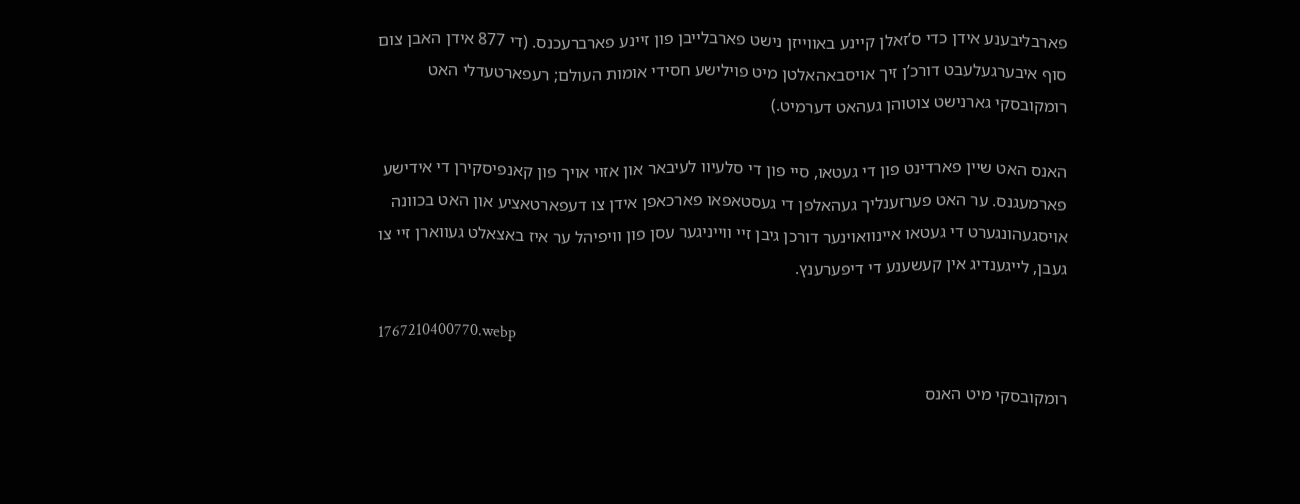פארבליבענע אידן כדי ס’זאלן קיינע באווייזן נישט פארבלייבן פון זיינע פארברעכנס. (די 877 אידן האבן צום סוף איבערגעלעבט דורכ’ן זיך אויסבאהאלטן מיט פוילישע חסידי אומות העולם; רעפארטעדלי האט רומקובסקי גארנישט צוטוהן געהאט דערמיט.)

האנס האט שיין פארדינט פון די געטאו, סיי פון די סלעיוו לעיבאר און אזוי אויך פון קאנפיסקירן די אידישע פארמעגנס. ער האט פערזענליך געהאלפן די געסטאפאו פארכאפן אידן צו דעפארטאציע און האט בכוונה אויסגעהונגערט די געטאו איינוואוינער דורכן גיבן זיי ווייניגער עסן פון וויפיהל ער איז באצאלט געווארן זיי צו געבן, לייגענדיג אין קעשענע די דיפערענץ.

1767210400770.webp

רומקובסקי מיט האנס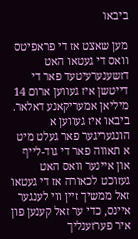ביבאו

מען שאצט אז די פראפיטס וואס די געטאו האט דזשענערעיטעד פאר די דייטשן איז געווען ארום 14 מיליאן אמעריקאנע דאלאר. ביבאו איז געווען א הונגעריגער פאר געלט מיט א תאווה פאר די גוד-לייף און איינער וואס האט געזוכט לכאורה אז די געטאו זאל ממשיך זיין ווי לענגער איינס, כדי ער זאל קענען פון איר פערזענליך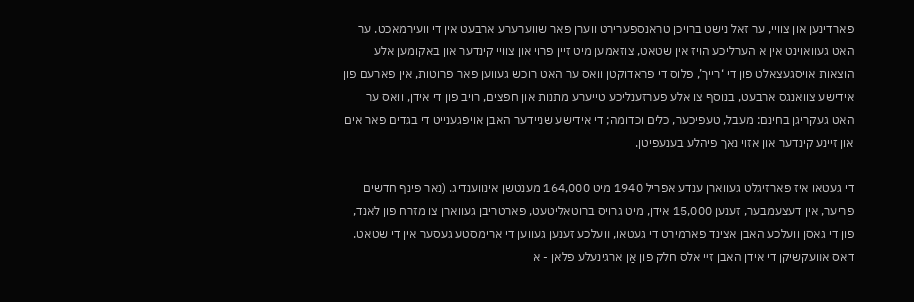פארדינען און צוויי, ער זאל נישט ברויכן טראנספערירט ווערן פאר שווערערע ארבעט אין די וועירמאכט. ער האט געוואוינט אין א הערליכע הויז אין שטאט, צוזאמען מיט זיין פרוי און צוויי קינדער און באקומען אלע הוצאות אויסגעצאלט פון די ‘רייך’, פלוס די פראדוקטן וואס ער האט רוכש געווען פאר פרוטות, אין פארעם פון אידישע צוואנגס ארבעט, בנוסף צו אלע פערזענליכע טייערע מתנות און חפצים, רויב פון די אידן, וואס ער האט געקריגן בחינם: מעבל, טעפיכער, כלים וכדומה; די אידישע שניידער האבן אויפגענייט די בגדים פאר אים און זיינע קינדער און אזױ נאך פיהלע בענעפיטן.

די געטאו איז פארזיגלט געווארן ענדע אפריל 1940 מיט 164,000 מענטשן אינווענדיג. (נאר פינף חדשים פריער, אין דעצעמבער, זענען 15,000 אידן, מיט גרויס ברוטאליטעט, פארטריבן געווארן צו מזרח פון לאנד, פון די גאסן וועלכע האבן אצינד פארמירט די געטאו, װעלכע זענען געווען די ארימסטע געסער אין די שטאט. דאס אװעקשיקן די אידן האבן זײ אלס חלק פון אַן ארגינעלע פלאן - א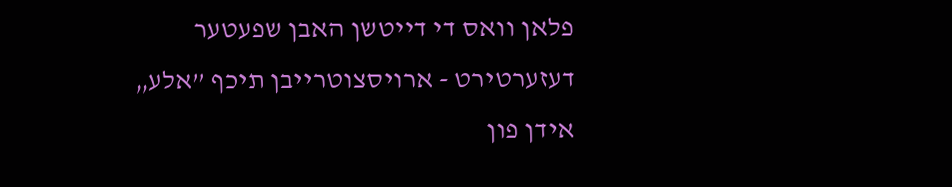פלאן וואס די דייטשן האבן שפעטער דעזערטירט - ארויסצוטרייבן תיכף ”אלע„ אידן פון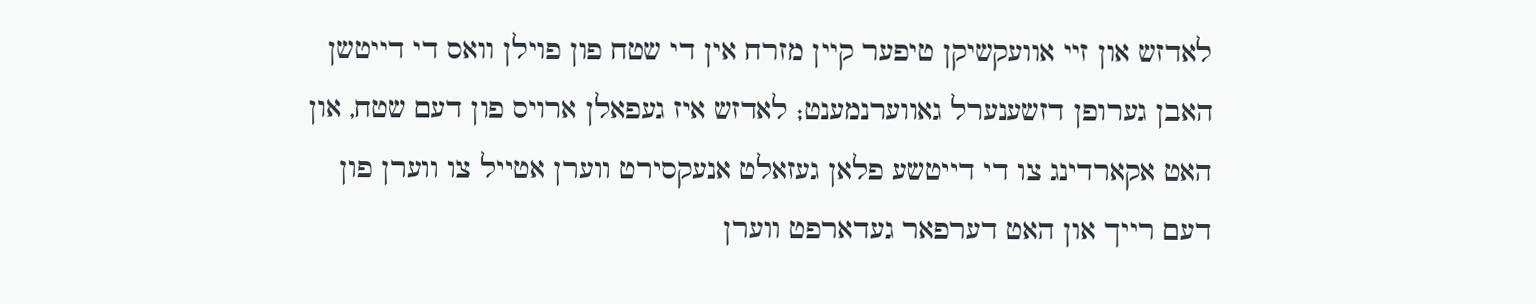לאדזש און זיי אוועקשיקן טיפער קיין מזרח אין די שטח פון פוילן וואס די דייטשן האבן גערופן דזשענערל גאווערנמענט; לאדזש איז געפאלן ארויס פון דעם שטח, און האט אקארדינג צו די דייטשע פלאן געזאלט אנעקסירט ווערן אטייל צו ווערן פון דעם רייך און האט דערפאר געדארפט ווערן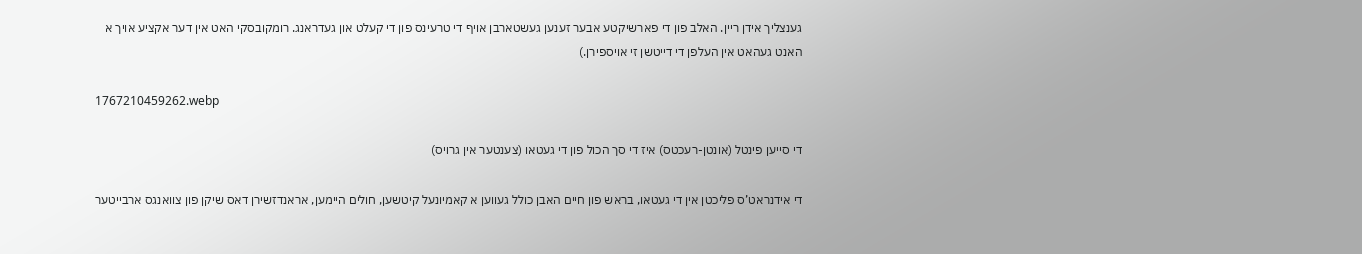גענצליך אידן ריין. האלב פון די פארשיקטע אבער זענען געשטארבן אויף די טרעינס פון די קעלט און געדראנג. רומקובסקי האט אין דער אקציע אויך א האנט געהאט אין העלפן די דייטשן זי אויספירן.)

1767210459262.webp

די סייען פינטל (אונטן-רעכטס) איז די סך הכול פון די געטאו (צענטער אין גרױס)

די אידנראט’ס פליכטן אין די געטאו, בראש פון חיים האבן כולל געווען א קאמיונעל קיטשען, חולים היימען, אראנדזשירן דאס שיקן פון צוואנגס ארבייטער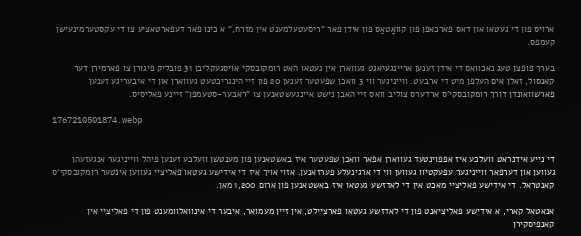ארויס פון די געטאו און דאס פארכאפן פון קוואָטאַס פון אידן פאר "ריסעטעלמענט אין מזרח,” א כינו פאר דעפארטאציע צו די עקסטערמינעישן קעמפס.

בערך פופצן טעג נאכוואס די אידן זענען אריינגעיאגט געווארן אין געטאו האט רומקובסקי אויסגעקליבן 31 פובליק פיגורן צו פארמירן דער קאנסול, זאלן אים העלפן מיט די ארבעט. ווייניגער ווי 3 וואכן שפעטער זענען 20 פון זיי הינגריכטעט געווארן און די איבעריגע זענען פארשוואונדן דורך רומקובסקי’ס ארדערס צוליב וואס זיי האבן נישט איינגעשטאנען צו "ראבער-סטעמפן" זיינע פאליסיס.

1767210501874.webp


די נייע אידנראט וועלכע איז אפפוינטעד געווארן אפאר וואכן שפעטער איז באשטאנען פון מענטשן וועלכע זענען פיהל ווייניגער אנגעזעהן געווען און דערפאר ווייניגער עפעקטיוו געווען ווי די ארגינעלע פערזאנען. אזוי אויך איז די אידישע געטאו פאליציי געווען אינטער רומקובסקי’ס קאנטראל. די אידישע פאליציי מאכט אין די לאדזשע געטאו איז באשטאנען פון ארום 1,200 מאן.

אנאטאל קארי, א אידישע פאליציאנט פון די לאדזשע געטאו פארציילט, אין זיין מעמואר, איבער די אינוואלוומענט פון די פאליציי אין קאנפיסקירן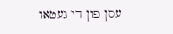עסן פון די געטאו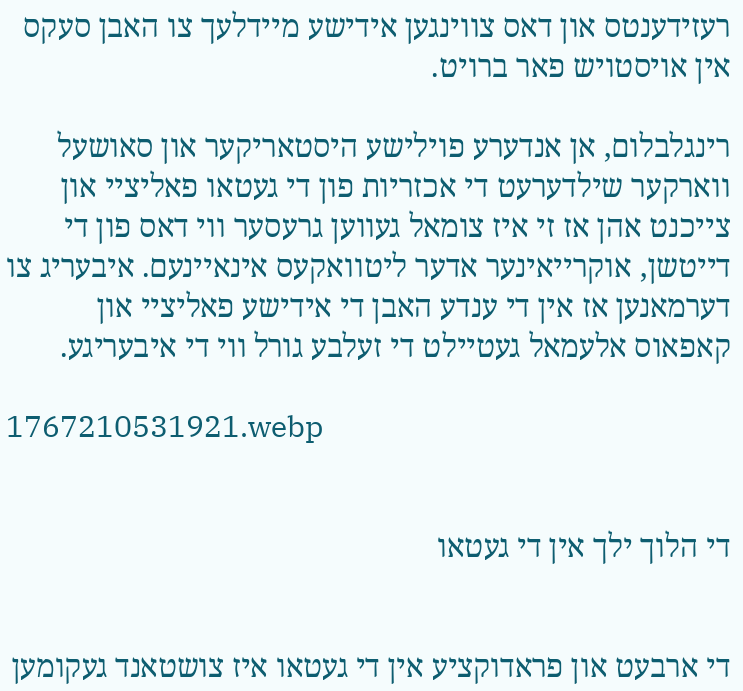רעזידענטס און דאס צווינגען אידישע מיידלעך צו האבן סעקס אין אויסטויש פאר ברויט.

רינגלבלום, אן אנדערע פוילישע היסטאריקער און סאושעל ווארקער שילדערעט די אכזריות פון די געטאו פאליציי און צייכנט אהן אז זי איז צומאל געווען גרעסער ווי דאס פון די דייטשן, אוקרייאינער אדער ליטוואקעס אינאיינעם. איבעריג צו דערמאנען אז אין די ענדע האבן די אידישע פאליציי און קאפאוס אלעמאל געטיילט די זעלבע גורל ווי די איבעריגע.

1767210531921.webp


די הלוך ילך אין די געטאו


די ארבעט און פראדוקציע אין די געטאו איז צושטאנד געקומען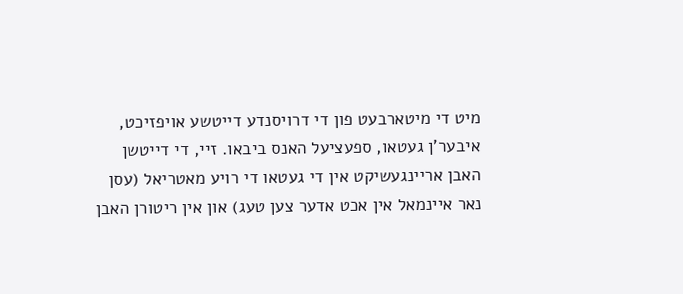מיט די מיטארבעט פון די דרויסנדע דייטשע אויפזיכט, איבער’ן געטאו, ספעציעל האנס ביבאו. זיי, די דייטשן האבן אריינגעשיקט אין די געטאו די רויע מאטריאל (עסן נאר איינמאל אין אכט אדער צען טעג) און אין ריטורן האבן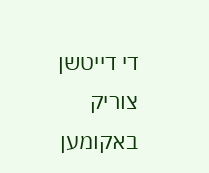די דייטשן צוריק באקומען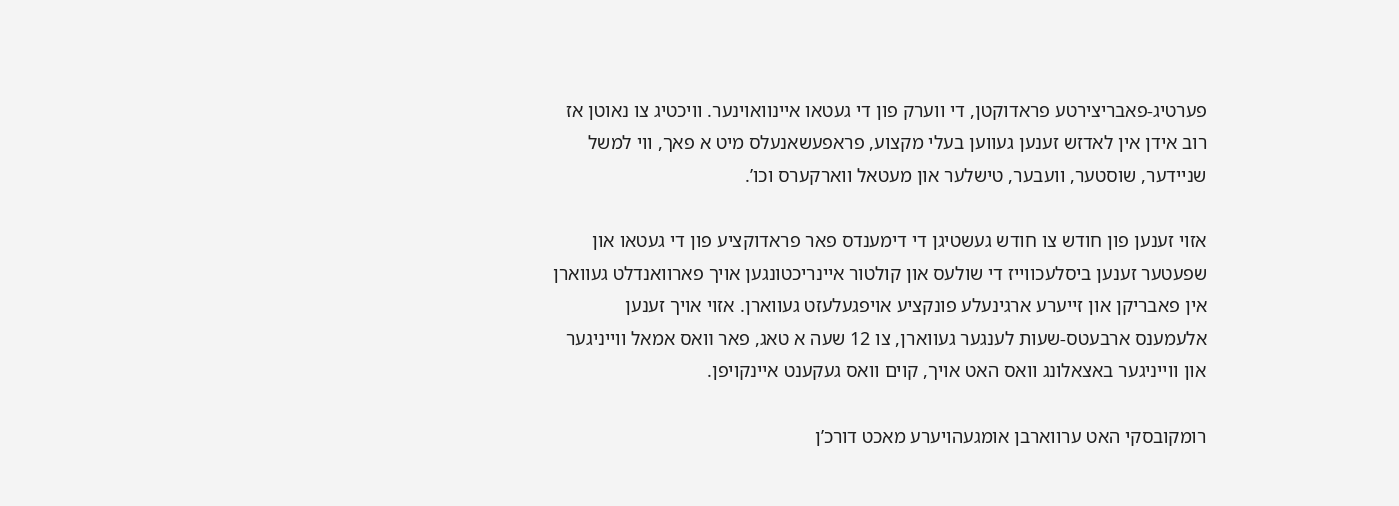פערטיג-פאבריצירטע פראדוקטן, די ווערק פון די געטאו איינוואוינער. וויכטיג צו נאוטן אז רוב אידן אין לאדזש זענען געווען בעלי מקצוע, פראפעשאנעלס מיט א פאך, ווי למשל שניידער, שוסטער, וועבער, טישלער און מעטאל ווארקערס וכו’.

אזוי זענען פון חודש צו חודש געשטיגן די דימענדס פאר פראדוקציע פון די געטאו און שפעטער זענען ביסלעכווייז די שולעס און קולטור איינריכטונגען אויך פארוואנדלט געווארן אין פאבריקן און זייערע ארגינעלע פונקציע אויפגעלעזט געווארן. אזוי אויך זענען אלעמענס ארבעטס-שעות לענגער געווארן, צו 12 שעה א טאג, פאר װאס אמאל ווייניגער און ווייניגער באצאלונג וואס האט אויך, קוים וואס געקענט איינקויפן.

רומקובסקי האט ערווארבן אומגעהויערע מאכט דורכ’ן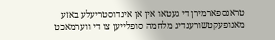טראנספארמירן די געטאו אין אן אינדוסטריעלע באזע מאנופעקטשורענדיג מלחמה סופלייען צו די ווערמאכט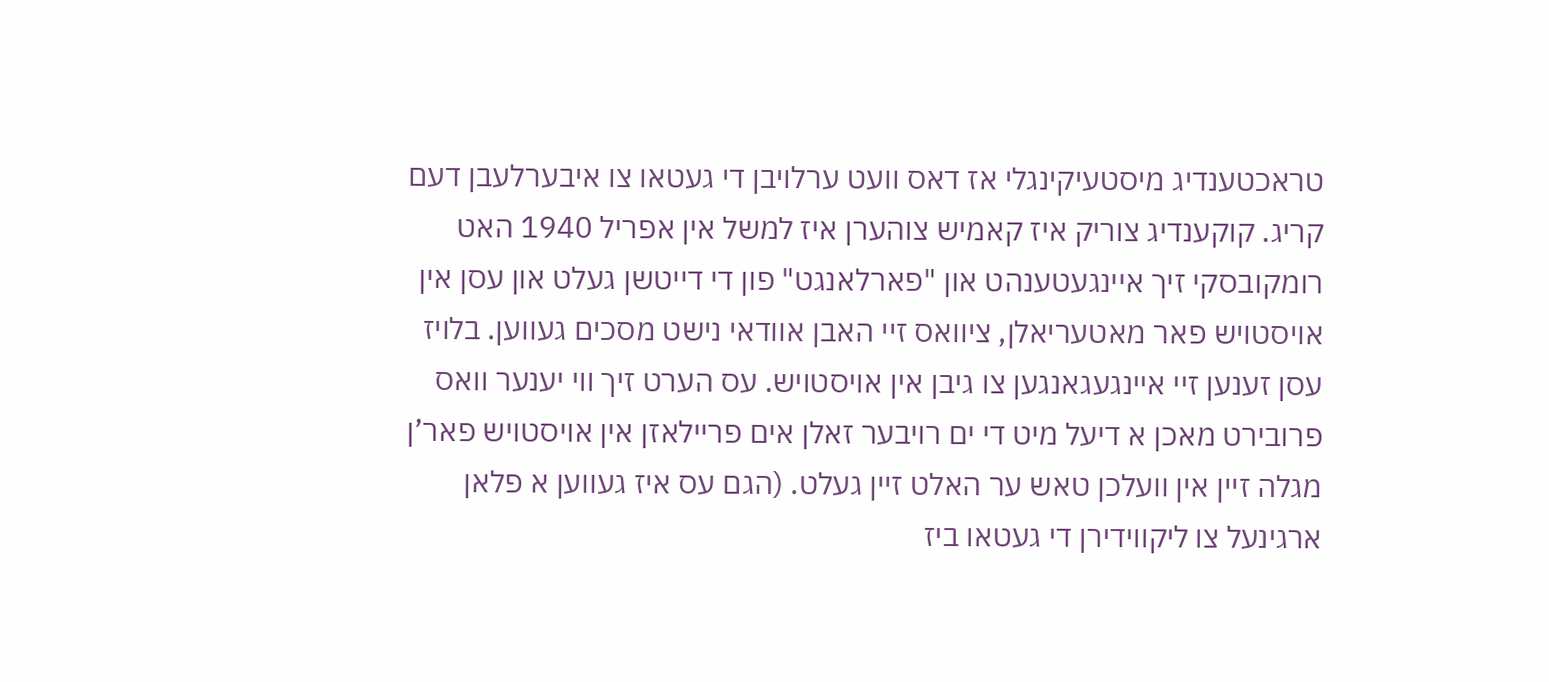טראכטענדיג מיסטעיקינגלי אז דאס וועט ערלויבן די געטאו צו איבערלעבן דעם קריג. קוקענדיג צוריק איז קאמיש צוהערן איז למשל אין אפריל 1940 האט רומקובסקי זיך איינגעטענהט און "פארלאנגט" פון די דייטשן געלט און עסן אין אויסטויש פאר מאטעריאלן, ציוואס זיי האבן אוודאי נישט מסכים געווען. בלויז עסן זענען זיי איינגעגאנגען צו גיבן אין אויסטויש. עס הערט זיך ווי יענער וואס פרובירט מאכן א דיעל מיט די ים רויבער זאלן אים פריילאזן אין אויסטויש פאר’ן מגלה זיין אין וועלכן טאש ער האלט זיין געלט. (הגם עס איז געווען א פלאן ארגינעל צו ליקווידירן די געטאו ביז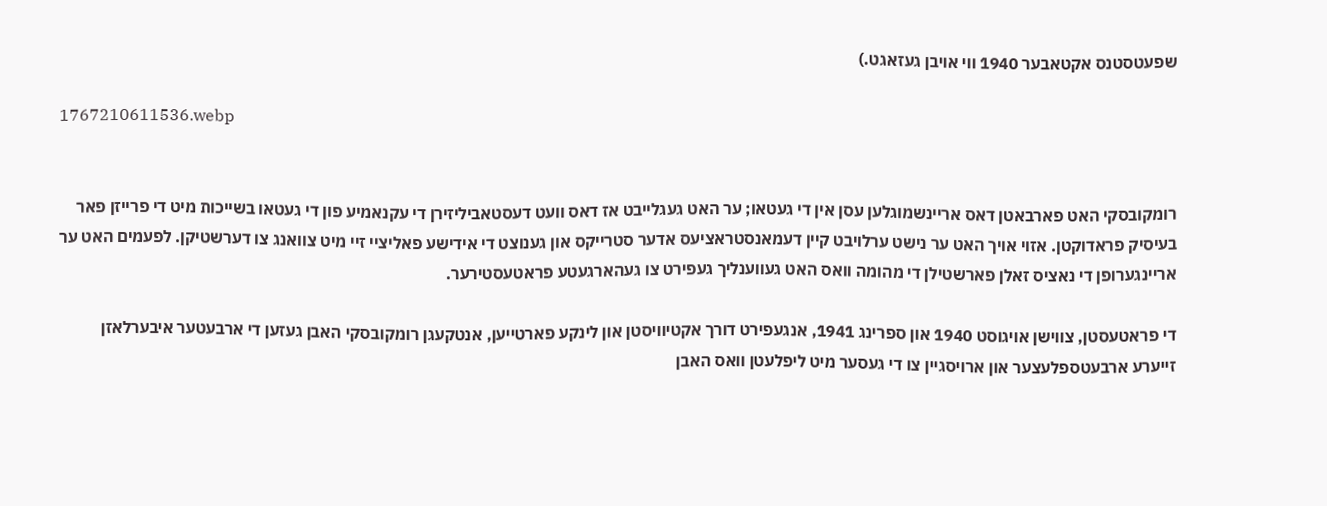שפעטסטנס אקטאבער 1940 ווי אויבן געזאגט.)

1767210611536.webp


רומקובסקי האט פארבאטן דאס אריינשמוגלען עסן אין די געטאו; ער האט געגלייבט אז דאס וועט דעסטאביליזירן די עקנאמיע פון די געטאו בשייכות מיט די פרייזן פאר בעיסיק פראדוקטן. אזוי אויך האט ער נישט ערלויבט קיין דעמאנסטראציעס אדער סטרייקס און גענוצט די אידישע פאליציי זיי מיט צוואנג צו דערשטיקן. לפעמים האט ער אריינגערופן די נאציס זאלן פארשטילן די מהומה וואס האט געווענליך געפירט צו געהארגעטע פראטעסטירער.

די פראטעסטן, צווישן אויגוסט 1940 און ספרינג 1941, אנגעפירט דורך אקטיוויסטן און לינקע פארטייען, אנטקעגן רומקובסקי האבן געזען די ארבעטער איבערלאזן זייערע ארבעטספלעצער און ארויסגיין צו די געסער מיט ליפלעטן וואס האבן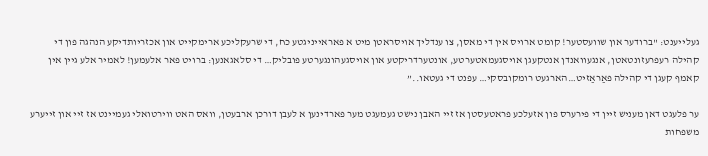געלייענט: "ברודער און שוועסטער! קומט ארויס אין די מאסן, צו ענדליך אויסראטן מיט א פאראייניגטע כח, די שרעקליכע ארימקייט און אכזריותדיקע הנהגה פון די קהילה רעפרעזונטאטן, אנגעוואנדן אנטקעגן אויסגעמאטערטע, אונטערדריקטע און אויסגעהונגערטע פובליק… די סלאגאנען: ברויט פאר אלעמען! לאמיר אלע גיין אין קאמף קעגן די קהילה פאַראַזיט…הארגעט רומקובסקי… עפנט די געטאו..”

ער פלעגט דאן מעניש זיין די פירערס פון אזעלכע פראטעסטן אז זיי האבן נישט געמעגט מער פארדינען א לעבן דורכן ארבעטן, וואס האט ווירטואלי געמיינט אז זיי און זייערע משפחות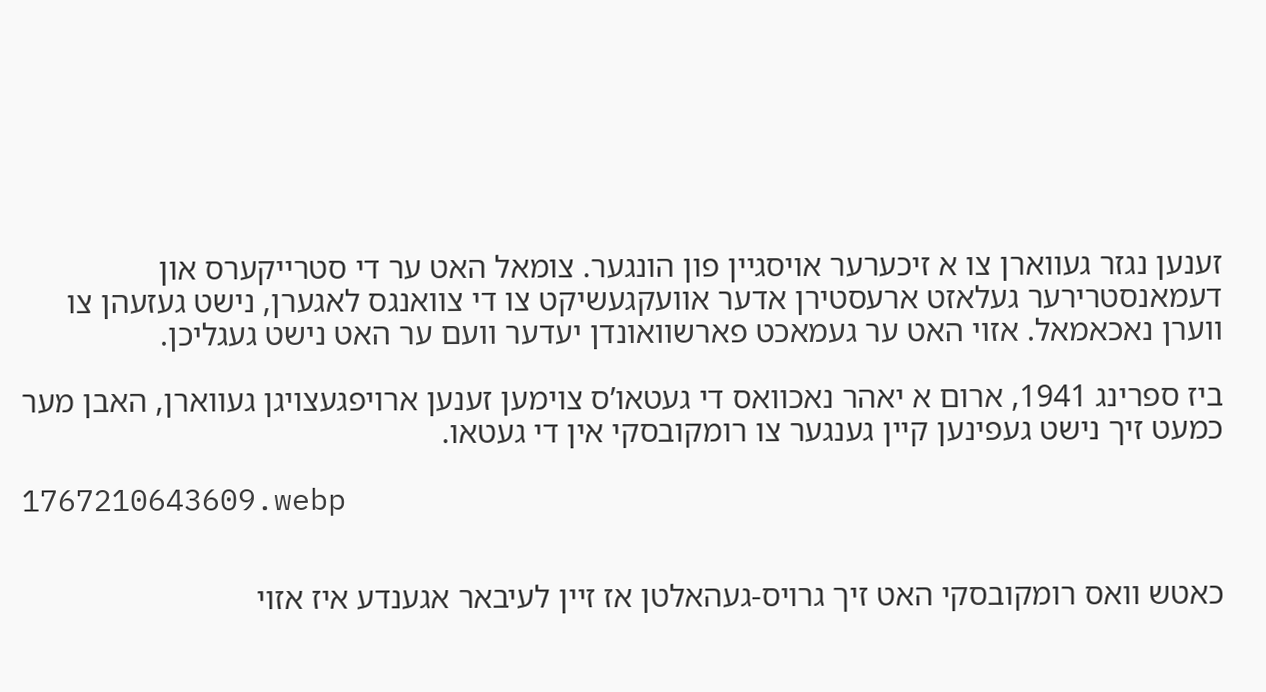זענען נגזר געווארן צו א זיכערער אויסגיין פון הונגער. צומאל האט ער די סטרייקערס און דעמאנסטרירער געלאזט ארעסטירן אדער אוועקגעשיקט צו די צוואנגס לאגערן, נישט געזעהן צו ווערן נאכאמאל. אזוי האט ער געמאכט פארשוואונדן יעדער וועם ער האט נישט געגליכן.

ביז ספרינג 1941, ארום א יאהר נאכוואס די געטאו’ס צוימען זענען ארויפגעצויגן געווארן, האבן מער כמעט זיך נישט געפינען קיין גענגער צו רומקובסקי אין די געטאו.

1767210643609.webp


כאטש וואס רומקובסקי האט זיך גרויס-געהאלטן אז זיין לעיבאר אגענדע איז אזוי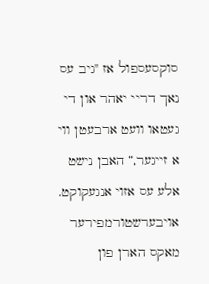סוקסעספול אז "גיב עס נאך דריי יאהר און די געטאו וועט ארבעטן ווי א זייגער,” האבן נישט אלע עס אזוי אנגעקוקט. אויבערשטורמפירער מאקס הארן פון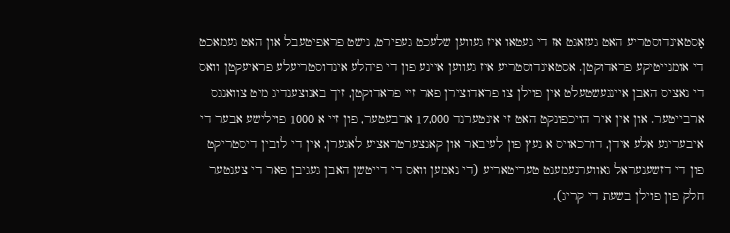אָסטאינדוסטריע האט געזאגט אז די געטאו איז געווען שלעכט געפירט, נישט פראפיטעבל און האט געמאכט די אומנייטיקע פראדוקטן. אסטאינדוסטריע איז געווען איינע פון די פיהלע אינדוסטריעלע פראיעקטן וואס די נאציס האבן איינגעשטעלט אין פוילן צו פראדוצירן פאר זיי פראדוקטן, זיך באנוצענדיג מיט צוואנגס ארבייטער. און אין איר הויכפונקט האט זי אינטערנד 17,000 ארבעטער, פון זיי א 1000 פוילישע אבער די איבעריגע אלע אידן, דורכאויס א נעץ פון לעיבאר און קאנצערטראציע לאגערן, אין די לובין דיסטריקט פון די דזשענעראל גאווערנעמענט טעריטאריע (די נאמען וואס די דייטשן האבן געגיבן פאר די צענטער חלק פון פוילן בשעת די קריג).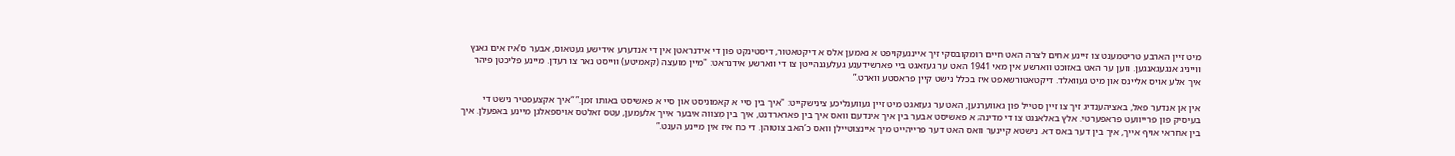מיט זיין הארבע טריטמענט צו זיינע אחים לצרה האט חיים רומקובסקי זיך איינגעקויפט א נאמען אלס א דיקטאטור, דיסטינקט פון די אידנראטן אין די אנדערע אידישע געטאוס, אבער ס’איז אים גאנץ ווייניג אנגעגאנגען. ווען ער האט באזוכט ווארשע אין מאי 1941 האט ער געזאגט ביי פארשידענע געלעגנהייטן צו די ווארשע אידנראט: "מיין מועצה (קאמיטע) ווייסט נאר צו רעדן. מיינע פליכטן פיהר איך אלע אויס אליינס און מיט געוואלד. דיקטאטורשאפט איז בכלל נישט קיין פראסטע ווארט.”

אין אן אנדער פאל, באציהענדיג זיך צו זיין סטייל פון גאווערנען, האט ער געזאגט מיט זיין געווענליכע צינישקייט: "איך בין סיי א קאמוניסט און סיי א פאשיסט באותו זמן.” “איך אקצעפטיר נישט די בעיסיק פון פרייוועט פראפערטי. אלץ באלאנגט צו די מדינה; א פאשיסט אבער בין איך אינדעם וואס איך בין פארארדנט, איך בין מְצִווה איבער אייך אלעמען, עטס זאלטס אויספאלגן מיינע באפעלן. איך בין אחראי אויף אייך, איך בין דער באס דא. נישטא קיינער וואס האט דער פרייהייט מיך איינצוטיילן וואס כ’האב צוטוהן. די כח איז אין מיינע הענט.”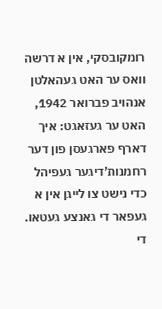רומקובסקי, אין א דרשה וואס ער האט געהאלטן אנהויב פברואר 1942, האט ער געזאגט: איך דארף פארגעסן פון דער רחמנות’דיגער געפיהל כדי נישט צו לייגן אין א געפאר די גאנצע געטאו. די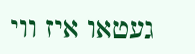געטאו איז ווי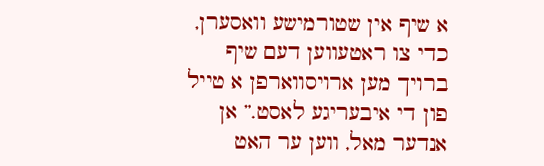א שיף אין שטורמישע וואסערן, כדי צו ראטעווען דעם שיף ברויך מען ארויסווארפן א טייל פון די איבעריגע לאסט.” אן אנדער מאל, ווען ער האט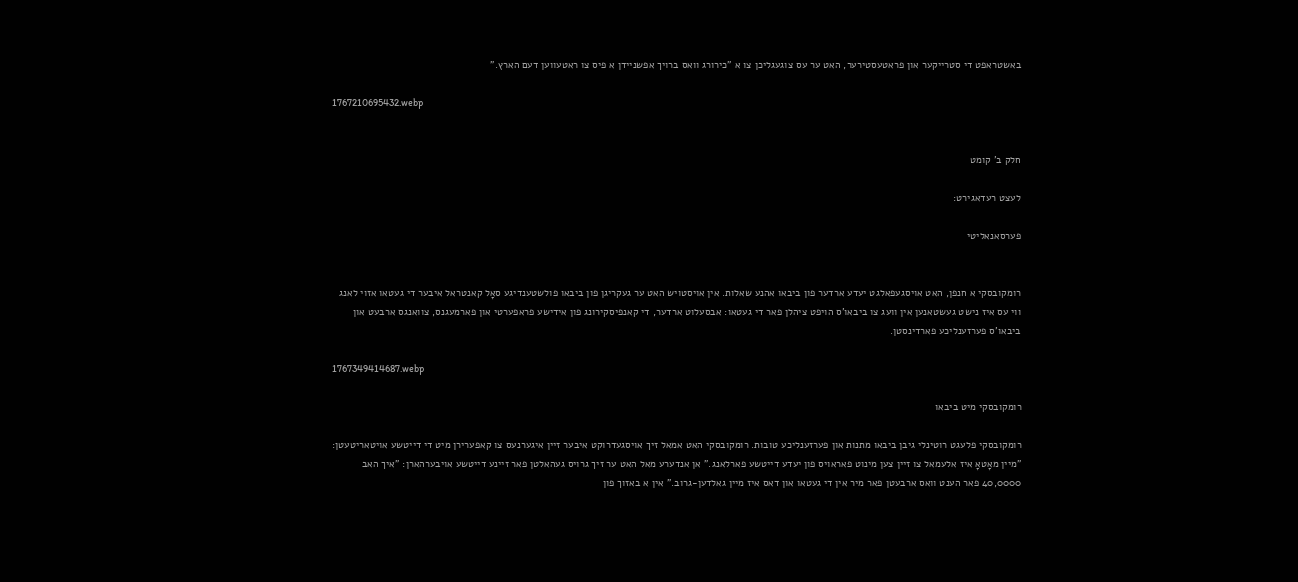באשטראפט די סטרייקער און פראטעסטירער, האט ער עס צוגעגליכן צו א "כירורג וואס ברויך אפשניידן א פיס צו ראטעווען דעם הארץ.”

1767210695432.webp


חלק ב' קומט

לעצט רעדאגירט:

פערסאנאליטי


רומקובסקי א חנפן, האט אויסגעפאלגט יעדע ארדער פון ביבאו אהנע שאלות. אין אויסטויש האט ער געקריגן פון ביבאו פולשטענדיגע סאָל קאנטראל איבער די געטאו אזוי לאנג ווי עס איז נישט געשטאנען אין וועג צו ביבאו’ס הויפט ציהלן פאר די געטאו: אבסעלוט ארדער, די קאנפיסקירונג פון אידישע פראפערטי און פארמעגנס, צוואנגס ארבעט און ביבאו’ס פערזענליכע פארדינסטן.

1767349414687.webp

רומקובסקי מיט ביבאו

רומקובסקי פלעגט רוטינלי גיבן ביבאו מתנות און פערזענליכע טובות. רומקובסקי האט אמאל זיך אויסגעדרוקט איבער זיין איגערנעס צו קאפערירן מיט די דייטשע אויטאריטעטן: "מיין מאָטאָ איז אלעמאל צו זיין צען מינוט פאראויס פון יעדע דייטשע פארלאנג.” אן אנדערע מאל האט ער זיך גרויס געהאלטן פאר זיינע דייטשע אויבערהארן: "איך האב 40,0000 פאר הענט וואס ארבעטן פאר מיר אין די געטאו און דאס איז מיין גאלדען-גרוב.” אין א באזוך פון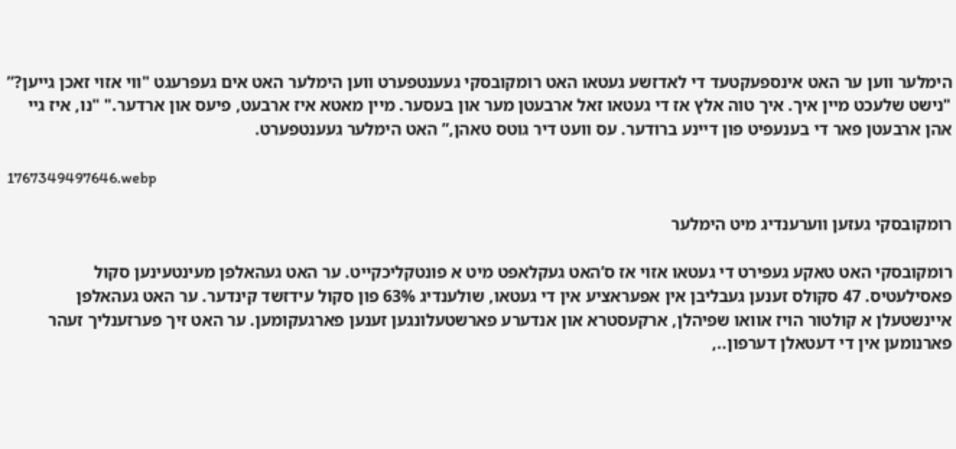הימלער ווען ער האט אינספעקטעד די לאדזשע געטאו האט רומקובסקי געענטפערט ווען הימלער האט אים געפרעגט "ווי אזוי זאכן גייען?” "נישט שלעכט מיין איך. איך טוה אלץ אז די געטאו זאל ארבעטן מער און בעסער. מיין מאטא איז ארבעט, פיעס און ארדער." "נו, איז גיי אהן ארבעטן פאר די בענעפיט פון דיינע ברודער. עס וועט דיר גוטס טאהן,” האט הימלער געענטפערט.

1767349497646.webp

רומקובסקי געזען װערענדיג מיט הימלער

רומקובסקי האט טאקע געפירט די געטאו אזוי אז ס’האט געקלאפט מיט א פונטקליכקייט. ער האט געהאלפן מעינטעינען סקול פאסילעטיס. 47 סקולס זענען געבליבן אין אפעראציע אין די געטאו, שולענדיג 63% פון סקול עידזשד קינדער. ער האט געהאלפן איינשטעלן א קולטור הויז אוואו שפיהלן, ארקעסטרא און אנדערע פארשטעלונגען זענען פארגעקומען. ער האט זיך פערזענליך זעהר פארנומען אין די דעטאלן דערפון..,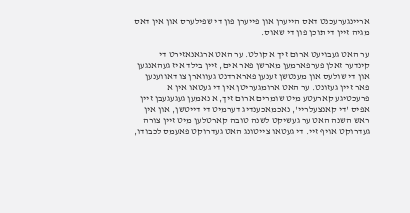אריינגערעכנט דאס הייערן און פייערן פון די שפילערס און אין דאס מגיה זיין די תוכן פון די שאוס.

ער האט געבויעט ארום זיך א קולט. ער האט ארגאנאזירט די קינדער זאלן פערפארמען מארשן פאר אים, זיין בילד איז געהאנגען און די שולעס און מענטשן זענען פארארדנט געווארן צו דאווענען פאר זיין געזונט. ער האט ארומגעריטן אין די געטאו אין א פרעכטיגע קארעטע מיט שומרים ארום זיך, א נאמען געגעגעבן זיין אפיס 'די קאנצעלריי', נאכמאכענדיג דערמיט די דייטשן, און אין ראש השנה האט ער געשיקט לשנה טובה קארטלען מיט זיין צורה געדרוקט אויף זיי. די געטאו צייטונג האט געדרוקט פאעמס לכבודו,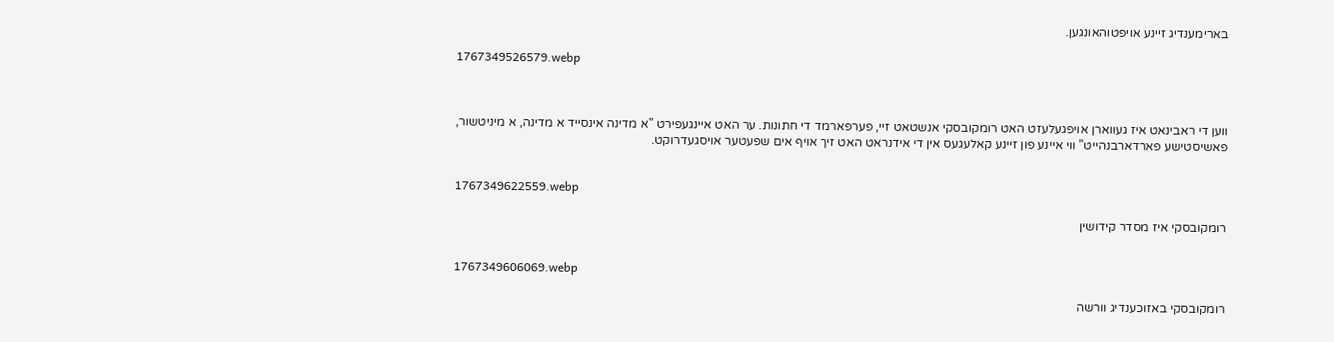בארימענדיג זיינע אויפטוהאונגען.

1767349526579.webp



ווען די ראבינאט איז געווארן אויפגעלעזט האט רומקובסקי אנשטאט זיי, פערפארמד די חתונות. ער האט איינגעפירט "א מדינה אינסייד א מדינה, א מיניטשור, פאשיסטישע פארדארבנהייט” ווי איינע פון זיינע קאלעגעס אין די אידנראט האט זיך אויף אים שפעטער אויסגעדרוקט.


1767349622559.webp

רומקובסקי איז מסדר קידושין


1767349606069.webp

רומקובסקי באזוכענדיג וורשה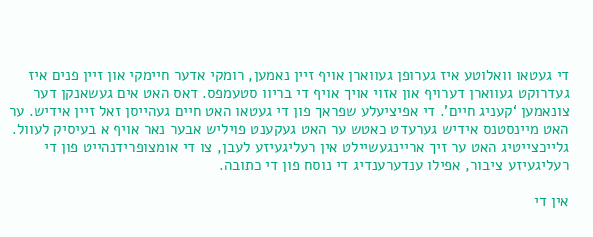די געטאו וואלוטע איז גערופן געווארן אויף זיין נאמען, רומקי אדער חיימקי און זיין פנים איז געדרוקט געווארן דערויף און אזוי אויך אויף די בריוו סטעמפס. דאס האט אים געשאנקן דער צונאמען ‘קעניג חיים’. די אפיציעלע שפראך פון די געטאו האט חיים געהייסן זאל זיין אידיש. ער האט מיינסטנס אידיש גערעדט כאטש ער האט געקענט פויליש אבער נאר אויף א בעיסיק לעוול. גלייכצייטיג האט ער זיך אריינגעשיילט אין רעליגעיזע לעבן, צו די אומצופרידנהייט פון די רעליגעיזע ציבור, אפילו ענדערענדיג די נוסח פון די כתובה.

אין די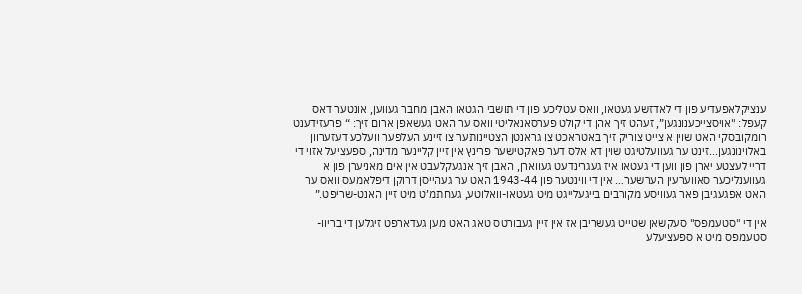ענציקלאפעדיע פון די לאדזשע געטאו, וואס עטליכע פון די תושבי הגטאו האבן מחבר געווען, אונטער דאס קעפל: "אויסצייכענונגען”, זעהט זיך אהן די קולט פערסאנאליטי וואס ער האט געשאפן ארום זיך: “ פרעזידענט רומקובסקי האט שוין א צייט צוריק זיך באטראכט צו גראנטן הצטיינותער צו זיינע העלפער וועלכע דעזערוון באלוינונגען...זינט ער געוועלטיגט שוין דא אלס דער פאקטישער פרינץ אין זיין קליינער מדינה, ספעציעל אזוי די דריי לעצטע יארן פון ווען די געטאו איז געגרינדעט געווארן, האבן זיך אנגעקלעבט אין אים מאניערן פון א געווענליכער סאווערעין הערשער… אין די ווינטער פון 1943-44 האט ער געהייסן דרוקן דיפלאמעס וואס ער האט אפגעגיבן פאר געוויסע מקורבים בייגעלייגט מיט געטאו-וואלוטע, געחתמ’ט מיט זיין האנט-שריפט.”

אין די "סטעמפס" סעקשאן שטייט געשריבן אז אין זיין געבורטס טאג האט מען געדארפט זיגלען די בריוו-סטעמפס מיט א ספעציעלע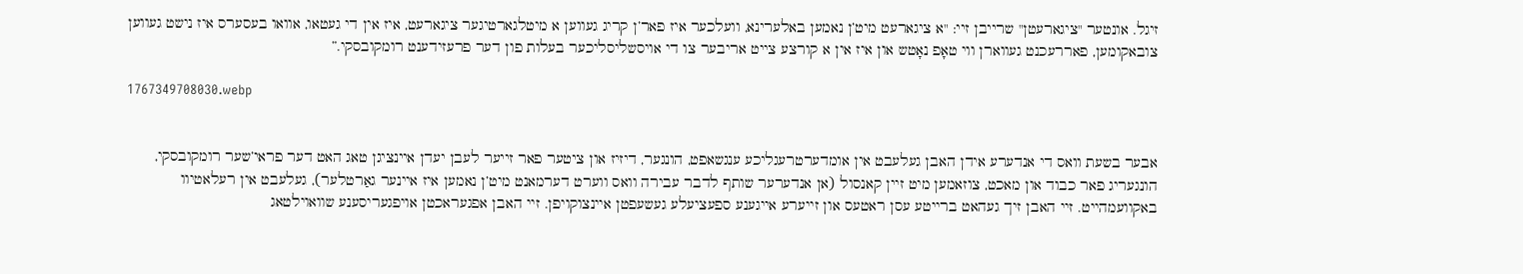זיגל. אונטער "ציגארעטן" שרייבן זיי: "א ציגארעט מיט’ן נאמען באלערינא, וועלכער איז פאר’ן קריג געווען א מיטלגארטיגער ציגארעט, איז אין די געטאו, אוואו בעסערס איז נישט געווען צובאקומען, פאררעכנט געווארן ווי טאָפ נאָטש און איז אין א קורצע צייט אריבער צו די אויסשליסליכער בעלות פון דער פרעזידענט רומקובסקי.”

1767349708030.webp


אבער בשעת וואס די אנדערע אידן האבן געלעבט אין אומדערטרעגליכע ענגשאפט, הונגער, דיזיז און ציטער פאר זייער לעבן יעדן איינציגן טאג האט דער פראי’שער רומקובסקי, הונגעריג פאר כבוד און מאכט, צוזאמען מיט זיין קאנסול (אן אנדערער שותף לדבר עבירה וואס ווערט דערמאנט מיט’ן נאמען איז איינער גאַרטלער), געלעבט אין רעלאטיוו באקוועמהייט. זיי האבן זיך געהאט ברייטע עסן ראטעס און זייערע אייגענע ספעציעלע געשעפטן איינצוקויפן. זיי האבן אפגעראכטן אויפגעריסענע שוואוילטאג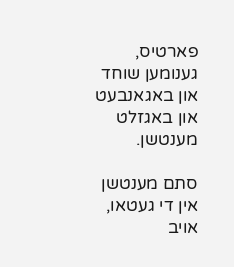פארטיס, גענומען שוחד און באגאנבעט און באגזלט מענטשן.

סתם מענטשן אין די געטאו, אויב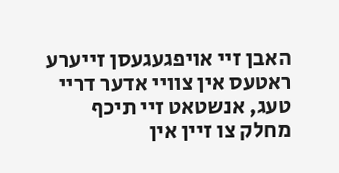האבן זיי אויפגעגעסן זייערע ראטעס אין צוויי אדער דריי טעג, אנשטאט זיי תיכף מחלק צו זיין אין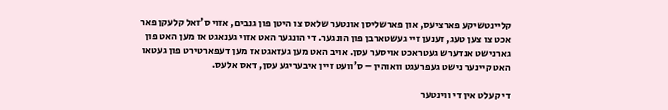קליינטשיקע פארציעס, און פארשליסן אונטער שלאס צו היטן פון גנבים, אזוי ס’זאל קלעקן פאר אכט צו צען טעג, זענען זיי געשטארבן פון הונגער. די הונגער האט אזוי גענאגט אז מען האט פון גארנישט אנדערש געטראכט אויסער עסן. אויב האט מען געזאגט אז מען דעפארטירט פון געטאו האט קיינער נישט געפרעגט וואוהין – ס’וועט זיין איבעריגע עסן, דאס אלעס.

די קעלט אין די ווינטער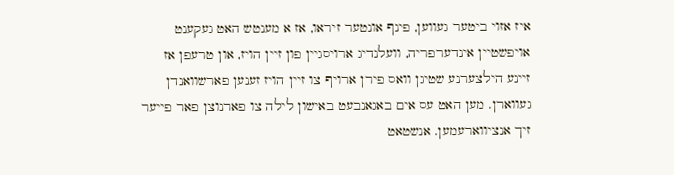איז אזוי ביטער געווען, פינף אונטער זיראו, אז א מענטש האט געקענט אויפשטיין אינדערפריה, וועלנדיג ארויסגיין פון זיין הויז, און טרעפן אז זיינע הילצערנע שטיגן וואס פירן ארויף צו זיין הויז זענען פארשוואנדן געווארן. מען האט עס אים באגאנבעט באישון לילה צו פארנוצן פאר פייער זיך אנציווארעמען. אנשטאט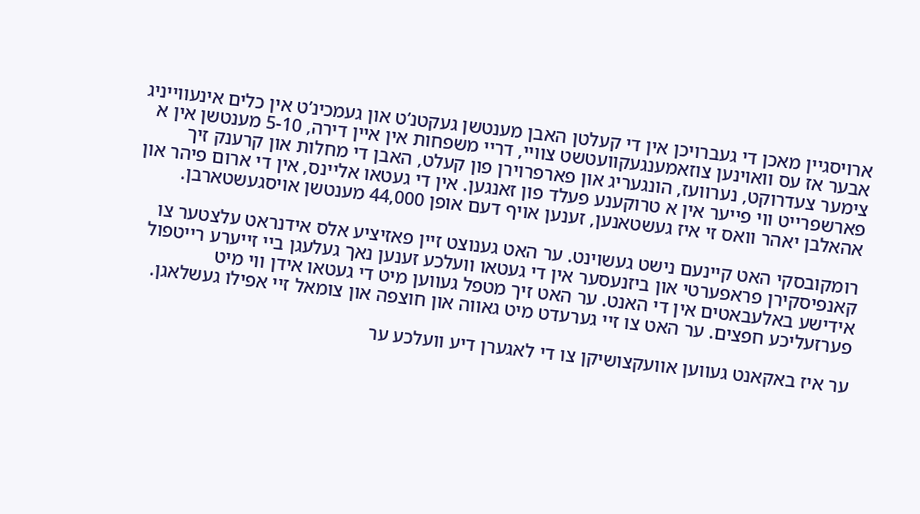ארויסגיין מאכן די געברויכן אין די קעלטן האבן מענטשן געקטנ’ט און געמכינ’ט אין כלים אינעווייניג אבער אז עס וואוינען צוזאמענגעקוועטשט צוויי, דריי משפחות אין איין דירה, 5-10 מענטשן אין א צימער צעדרוקט, נערוועז, הונגעריג און פארפרוירן פון קעלט, האבן די מחלות און קרענק זיך פארשפרייט ווי פייער אין א טרוקענע פעלד פון זאנגען. אין די געטאו אליינס, אין די ארום פיהר און אהאלבן יאהר וואס זי איז געשטאנען, זענען אויף דעם אופן 44,000 מענטשן אויסגעשטארבן.

רומקובסקי האט קיינעם נישט געשוינט. ער האט גענוצט זיין פאזיציע אלס אידנראט עלצטער צו קאנפיסקירן פראפערטי און ביזנעסער אין די געטאו וועלכע זענען נאך געלעגן ביי זייערע רייטפול אידישע באלעבאטים אין די האנט. ער האט זיך מטפל געווען מיט די געטאו אידן ווי מיט פערזעליכע חפצים. ער האט צו זיי גערעדט מיט גאווה און חוצפה און צומאל זיי אפילו געשלאגן.

ער איז באקאנט געווען אוועקצושיקן צו די לאגערן דיע וועלכע ער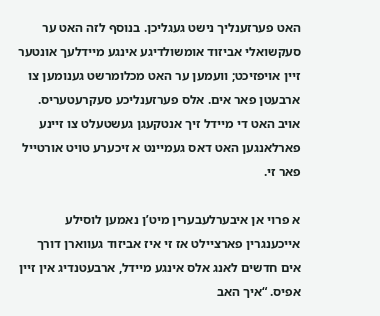האט פערזענליך נישט געגליכן. בנוסף לזה האט ער סעקשואלי אביזוד אומשולדיגע אינגע מיידלעך אונטער זיין אויפזיכט; וועמען ער האט מכלומרשט גענומען צו ארבעטן פאר אים. אלס פערזענליכע סעקרעטעריס. אויב האט די מיידל זיך אנטקעגן געשטעלט צו זיינע פארלאנגען האט דאס געמיינט א זיכערע טויט אורטייל פאר זי.

א פרוי אן איבערלעבערין מיט’ן נאמען לוסילע אייכענגרין פארציילט אז זי איז אביזוד געווארן דורך אים חדשים לאנג אלס אינגע מיידל, ארבעטנדיג אין זיין אפיס. “איך האב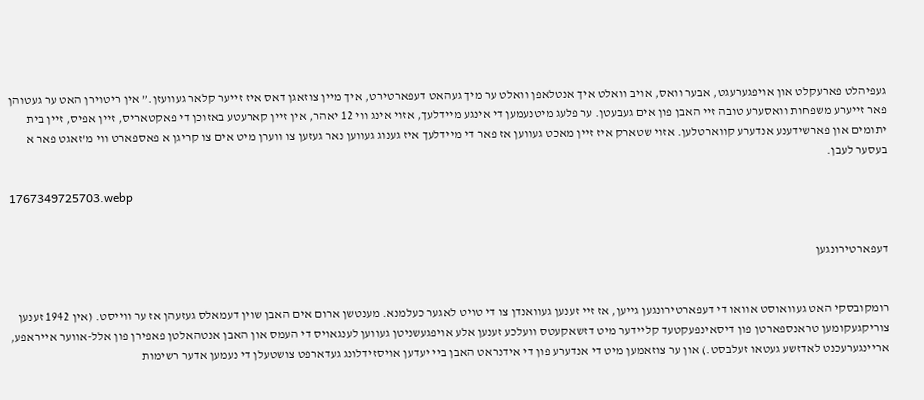געפיהלט פארעקלט און אויפגערעגט, אבער וואס, אויב וואלט איך אנטלאפן וואלט ער מיך געהאט דעפארטירט, איך מיין צוזאגן דאס איז זייער קלאר געוועזן.” אין ריטוירן האט ער געטוהן פאר זייערע משפחות וואסערע טובה זיי האבן פון אים געבעטן. ער פלעג מיטנעמען די אינגע מיידלעך, אזוי אינג ווי 12 יאהר, אין זיין קארעטע באזוכן די פאקטאריס, זיין אפיס, זיין בית יתומים און פארשידענע אנדערע קווארטלען. אזוי שטארק איז זיין מאכט געווען אז פאר די מיידלעך איז גענוג געווען נאר געזען צו ווערן מיט אים צו קריגן א פאספארט ווי מ’זאגט פאר א בעסער לעבן.

1767349725703.webp


דעפארטירונגען


רומקובסקי האט געוואוסט אוואו די דעפארטירונגען גייען, אז זיי זענען געוואנדן צו די טױט לאגער כעלמנא. מענטשן ארום אים האבן שוין דעמאלס געזעהן אז ער ווייסט. (אין 1942 זענען צוריקגעקומען טראנספארטן פון דיסאינפעקטעד קליידער מיט דזשאקעטס וועלכע זענען אלע אויפגעשניטן געווען לענגאויס די העמס און האבן אנטהאלטן פאפירן פון אלל-אווער אייראפע, אריינגערעכנט לאדזשע געטאו זעלבסט.) און ער צוזאמען מיט די אנדערע פון די אידנראט האבן ביי יעדען אויסזידלונג געדארפט צושטעלן די נעמען אדער רשימות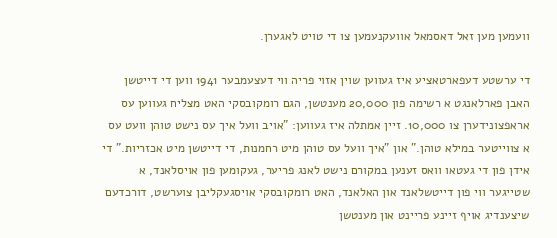וועמען מען זאל דאסמאל אוועקנעמען צו די טויט לאגערן.

די ערשטע דעפארטאציע איז געווען שוין אזוי פריה ווי דעצעמבער 1941 ווען די דייטשן האבן פארלאנגט א רשימה פון 20,000 מענטשן, הגם רומקובסקי האט מצליח געווען עס אראפצונידערן צו 10,000. זיין אמתלה איז געווען: "אויב וועל איך עס נישט טוהן וועט עס א צווייטער במילא טוהן.” און "איך וועל עס טוהן מיט רחמנות, די דייטשן מיט אכזריות." די אידן פון די געטאו וואס זענען במקורם נישט לאנג פריער, געקומען פון אויסלאנד, א שטייגער ווי פון דייטשלאנד און האלאנד, האט רומקובסקי אויסגעקליבן צוערשט, דורכדעם שיצענדיג אויף זיינע פריינט און מענטשן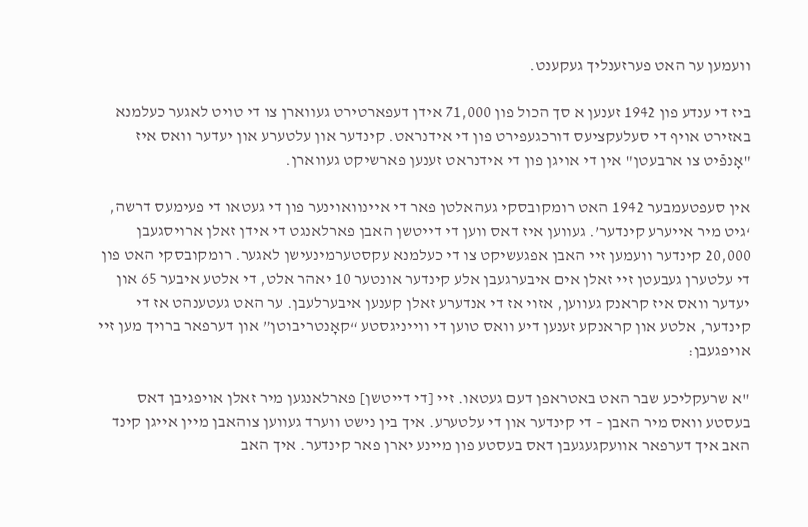וועמען ער האט פערזענליך געקענט.

ביז די ענדע פון 1942 זענען א סך הכול פון 71,000 אידן דעפארטירט געווארן צו די טויט לאגער כעלמנא באזירט אויף די סעלעקציעס דורכגעפירט פון די אידנראט. קינדער און עלטערע און יעדער וואס איז "אָנפֿיט צו ארבעטן" אין די אויגן פון די אידנראט זענען פארשיקט געווארן.

אין סעפטעמבער 1942 האט רומקובסקי געהאלטן פאר די איינוואוינער פון די געטאו די פעימעס דרשה, ‘גיט מיר אייערע קינדער’. געווען איז דאס ווען די דייטשן האבן פארלאנגט די אידן זאלן ארויסגעבן 20,000 קינדער וועמען זיי האבן אפגעשיקט צו די כעלמנא עקסטערמינעישן לאגער. רומקובסקי האט פון די עלטערן געבעטן זיי זאלן אים איבערגעבן אלע קינדער אונטער 10 יאהר אלט, די אלטע איבער 65 און יעדער וואס איז קראנק געווען, אזוי אז די אנדערע זאלן קענען איבערלעבן. ער האט געטענהט אז די קינדער, אלטע און קראנקע זענען דיע וואס טוען די ווייניגסטע “קאָנטריבוטן” און דערפאר ברויך מען זיי אויפגעבן:

"א שרעקליכע שבר האט באטראפן דעם געטאו. זיי [די דייטשן] פארלאנגען מיר זאלן אויפגיבן דאס בעסטע וואס מיר האבן – די קינדער און די עלטערע. איך בין נישט ווערד געווען צוהאבן מיין אייגן קינד האב איך דערפאר אוועקגעגעבן דאס בעסטע פון מיינע יארן פאר קינדער. איך האב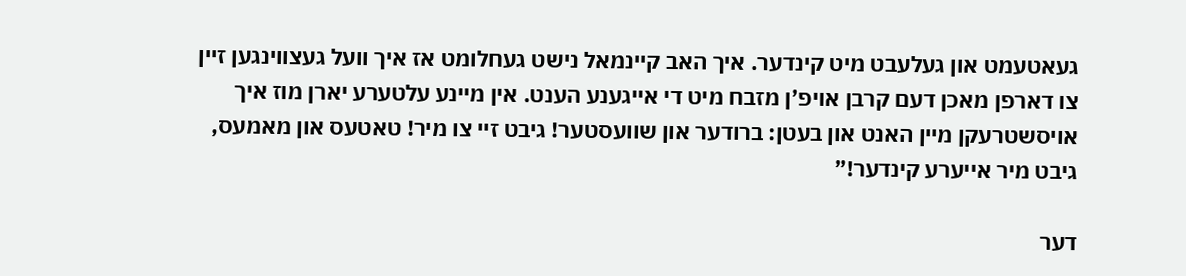געאטעמט און געלעבט מיט קינדער. איך האב קיינמאל נישט געחלומט אז איך וועל געצווינגען זיין צו דארפן מאכן דעם קרבן אויפ’ן מזבח מיט די אייגענע הענט. אין מיינע עלטערע יארן מוז איך אויסשטרעקן מיין האנט און בעטן: ברודער און שוועסטער! גיבט זיי צו מיר! טאטעס און מאמעס, גיבט מיר אייערע קינדער!”

דער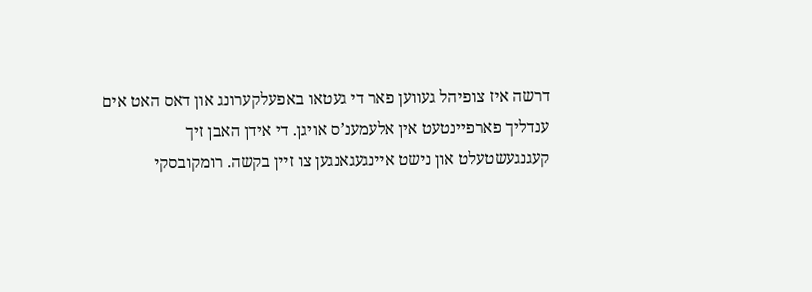דרשה איז צופיהל געווען פאר די געטאו באפעלקערונג און דאס האט אים ענדליך פארפיינטעט אין אלעמענ’ס אויגן. די אידן האבן זיך קעגנגעשטעלט און נישט איינגעגאנגען צו זיין בקשה. רומקובסקי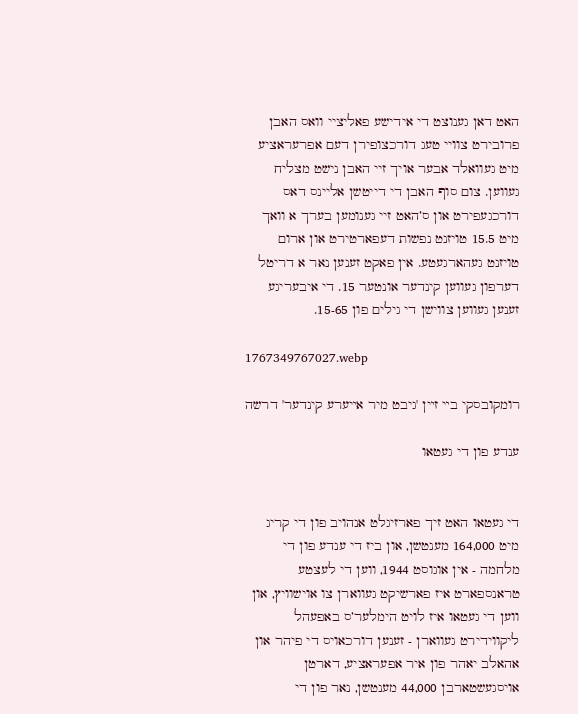האט דאן גענוצט די אידישע פאליציי וואס האבן פרובירט צוויי טעג דורכצופירן דעם אפרעראציע מיט געוואלד אבער אויך זיי האבן נישט מצליח געווען. צום סוף האבן די דייטשן אליינס דאס דורכגעפירט און ס’האט זיי גענומען בערך א וואך מיט 15.5 טויזנט נפשות דעפארטירט און ארום טויזנט געהארגעטע. אין פאקט זענען נאר א דריטל דערפון געווען קינדער אונטער 15. די איבעריגע זענען געווען צווישן די גילים פון 15-65.

1767349767027.webp

רומקובסקי בײ זײן 'גיבט מיר אײערע קינדער' דרשה

ענדע פון די געטאו


די געטאו האט זיך פארזיגלט אנהויב פון די קריג מיט 164,000 מענטשן, און ביז די ענדע פון די מלחמה - אין אוגוסט 1944, ווען די לעצטע טראנספארט איז פארשיקט געווארן צו אוישוויץ, און ווען די געטאו איז לויט הימלער’ס באפעהל ליקווידירט געווארן - זענען דורכאויס די פיהר און אהאלב יאהר פון איר אפעראציע, דארטן אויסגעשטארבן 44,000 מענטשן, נאר פון די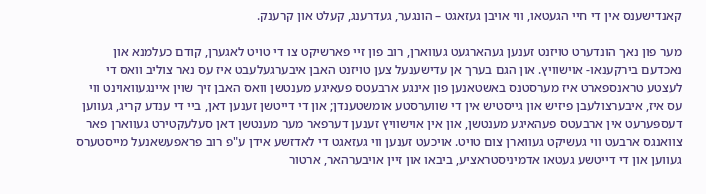קאנדישענס אין די חיי הגעטאו, ווי אויבן געזאגט – הונגער, געדרענג, קעלט און קרענק.

מער פון נאך הונדערט טויזנט זענען געהארגעט געווארן, רוב פון זיי פארשיקט צו די טויט לאגערן, קודם כעלמנא און נאכדעם בירקענאו- אוישוויץ. און הגם בערך אן עדישענעל צען טויזנט האבן איבערגעלעבט איז עס נאר צוליב וואס די לעצטע טראנספארט איז מערסטנס באשטאנען פון אינגע ארבעטס פעאיגע מענטשן וואס האבן זיך שוין איינגעוואוינט ווי עס איז, איבערצולעבן פיזיש און גייסטיש אין די שווערסטע אומשטענדן; און די דייטשן זענען דאן, ביי די ענדע קריג, געווען דעספּערעט אין ארבעטס פעהאיגע מענטשן, און אין אוישוויץ זענען דערפאר מער מענטשן דאן סעלעקטירט געווארן פאר צוואנגס ארבעט ווי געשיקט געווארן צום טויט. אויכעט זענען ווי געזאגט די לאדזשע אידן ע"פ רוב פראפעשאנעל מייסטערס געווען און די דייטשע געטאו אדמיניסטראציע, ביבאו און זיין אויבערהאר, ארטור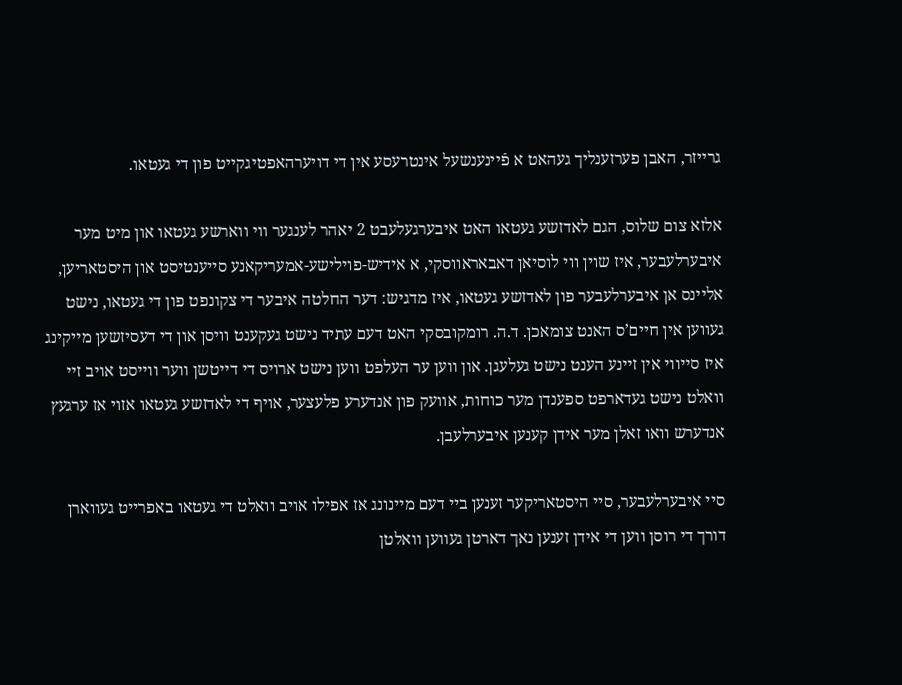גרייזר, האבן פערזענליך געהאט א פֿיינענשעל אינטרעסע אין די דויערהאפטיגקייט פון די געטאו.

אלזא צום שלוס, הגם לאדזשע געטאו האט איבערגעלעבט 2 יאהר לענגער ווי ווארשע געטאו און מיט מער איבערלעבער, איז שוין ווי לוסיאן דאבאראווסקי, א אידיש-פוילישע-אמעריקאנע סייענטיסט און היסטאריען, אליינס אן איבערלעבער פון לאדזשע געטאו, איז מדגיש: דער החלטה איבער די צקונפט פון די געטאו, נישט געווען אין חיים’ס האנט צומאכן. ד.ה. רומקובסקי האט דעם עתיד נישט געקענט וויסן און די דעסיזשען מײקינג איז סייווי אין זיינע הענט נישט געלעגן. און ווען ער העלפט ווען נישט ארויס די דייטשן ווער ווייסט אויב זיי וואלט נישט געדארפט ספענדן מער כוחות, אוועק פון אנדערע פלעצער, אויף די לאדזשע געטאו אזוי אז ערגעץ אנדערש וואו זאלן מער אידן קענען איבערלעבן.

סיי איבערלעבער, סיי היסטאריקער זענען ביי דעם מיינונג אז אפילו אויב וואלט די געטאו באפרייט געווארן דורך די רוסן ווען די אידן זענען נאך דארטן געווען וואלטן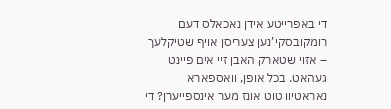די באפרייטע אידן נאכאלס דעם רומקובסקי’נען צעריסן אויף שטיקלעך – אזוי שטארק האבן זיי אים פיינט געהאט. בכל אופן, וואספארא נאראטיוו טוט אונז מער אינספייערן? די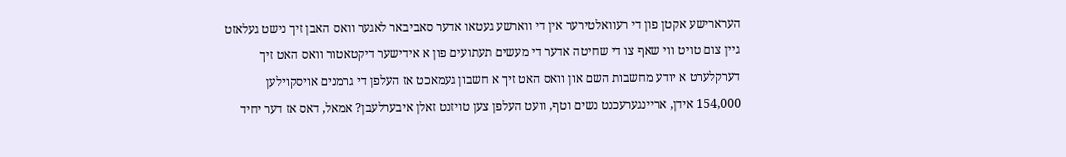הערארישע אקטן פון די רעוואלטירער אין די ווארשע געטאו אדער סאביבאר לאגער וואס האבן זיך נישט געלאזט גיין צום טויט ווי שאף צו די שחיטה אדער די מעשים תעתועים פון א אידישער דיקטאטור וואס האט זיך דערקלערט א יודע מחשבות השם און וואס האט זיך א חשבון געמאכט אז העלפן די גרמנים אויסקוילען 154,000 אידן, אריינגערעכנט נשים וטף, וועט העלפן צען טויזנט זאלן איבערלעבן? אמאל, דאס אז דער יחיד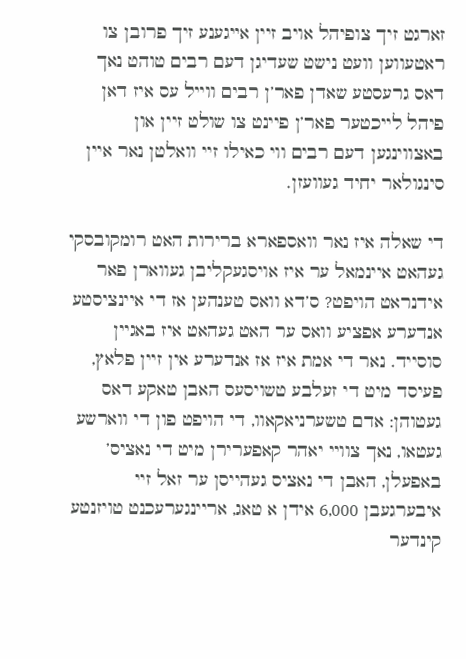זארגט זיך צופיהל אויב זיין אײגענע זיך פרובן צו ראטעווען וועט נישט שעדיגן דעם רבים טוהט נאך דאס גרעסטע שאדן פאר’ן רבים ווייל עס איז דאן פיהל לייכטער פאר’ן פיינט צו שולט זיין און באצווינגען דעם רבים ווי כאילו זיי וואלטן נאר איין סינגולאר יחיד געוועזן.

די שאלה איז נאר וואספארא ברירות האט רומקובסקי געהאט איינמאל ער איז אויסגעקליבן געווארן פאר אידנראט הויפט? ס’דא וואס טענהען אז די איינציסטע אנדערע אפציע וואס ער האט געהאט איז באגיין סוסייד. נאר די אמת איז אז אנדערע אין זיין פלאץ, פעיסד מיט די זעלבע טשויסעס האבן טאקע דאס געטוהן: אדם טשערניאקאוו, די הויפט פון די ווארשע געטאו, נאך צוויי יאהר קאפערירן מיט די נאציס’ באפעלן, האבן די נאציס געהייסן ער זאל זיי איבערגעבן 6,000 אידן א טאג, אריינגערעכנט טויזנטע קינדער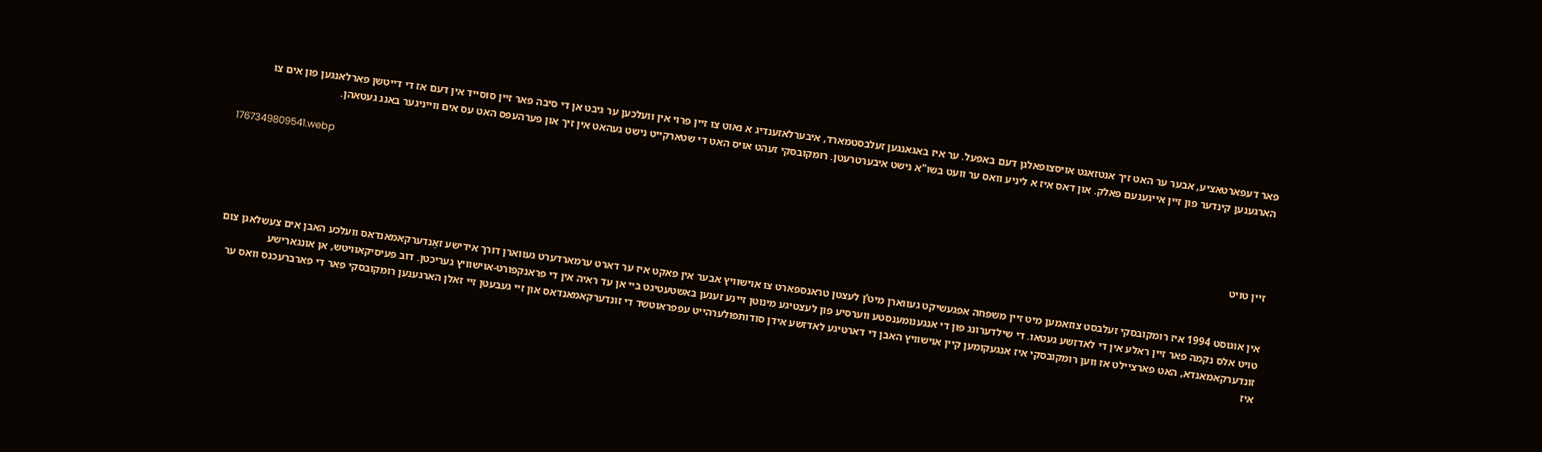פאר דעפארטאציע, אבער ער האט זיך אנטזאגט אויסצופאלגן דעם באפעל. ער איז באגאנגען זעלבסטמארד, איבערלאזענדיג א נאוט צו זיין פרוי אין וועלכען ער גיבט אן די סיבה פאר זיין סוסייד אין דעם אז די דייטשן פארלאנגען פון אים צו הארגענען קינדער פון זיין אייגענעם פאלק. און דאס איז א ליניע וואס ער וועט בשו"א נישט איבערטרעטן. רומקובסקי זעהט אויס האט די שטארקייט נישט געהאט אין זיך און פערהעפס האט עס אים ווייניגער באנג געטאהן.

1767349809541.webp


זײן טויט


אין אוגוסט 1994 איז רומקובסקי זעלבסט צוזאמען מיט זיין משפחה אפגעשיקט געווארן מיט’ן לעצטן טראנספארט צו אוישוויץ אבער אין פאקט איז ער דארט ערמארדערט געווארן דורך אידישע זאָנדערקאמאנדאס וועלכע האבן אים צעשלאגן צום טויט אלס נקמה פאר זיין ראלע אין די לאדזשע געטאו. די שילדערונג פון די אנגענומענסטע ווערסיע פון לעצטיגע מינוטן זיינע זענען באשטעטיגט ביי אן עד ראיה אין די פראנקפורט-אוישוויץ געריכטן. דוב פעיסיקאוויטש, אן אונגארישע זונדערקאמאנדא, האט פארציילט אז ווען רומקובסקי איז אנגעקומען קיין אוישוויץ האבן די דארטיגע לאדזשע אידן סודותפולערהייט עפפראוטשד די זונדערקאמאנדאס און זיי געבעטן זיי זאלן הארגענען רומקובסקי פאר די פארברעכנס וואס ער איז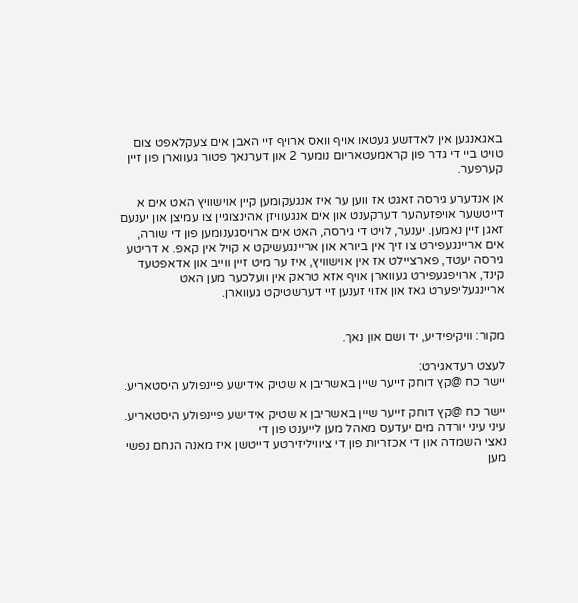באגאנגען אין לאדזשע געטאו אויף וואס ארויף זיי האבן אים צעקלאפט צום טויט ביי די גדר פון קראמעטאריום נומער 2 און דערנאך פטור געווארן פון זיין קערפער.

אן אנדערע גירסה זאגט אז ווען ער איז אנגעקומען קיין אוישוויץ האט אים א דייטשער אויפזעהער דערקענט און אים אנגעוויזן אהינצוגיין צו עמיצן און יענעם זאגן זיין נאמען. יענער, לויט די גירסה, האט אים ארויסגענומען פון די שורה, אים אריינגעפירט צו זיך אין ביורא און אריינגעשיקט א קויל אין קאפ. א דריטע גירסה יעטד, פארציילט אז אין אוישוויץ, איז ער מיט זיין ווייב און אדאפטעד קינד, ארויפגעפירט געווארן אויף אזא טראק אין וועלכער מען האט אריינגעליפערט גאז און אזוי זענען זיי דערשטיקט געווארן.


מקור: וויקיפידיע, יד ושם און נאך.

לעצט רעדאגירט:
יישר כח @קץ דוחק זייער שיין באשריבן א שטיק אידישע פיינפולע היסטאריע.

יישר כח @קץ דוחק זייער שיין באשריבן א שטיק אידישע פיינפולע היסטאריע.
עיני עיני יורדה מים יעדעס מאהל מען לייענט פון די
נאצי השמדה און די אכזריות פון די ציוויליזירטע דייטשן איז מאנה הנחם נפשי מען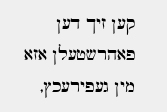קען זיך דען פאהרשטעלן אזא מין געפירעכץ,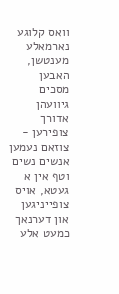וואס קלוגע נארמאלע מענטשן, האבען מסכים גיוועהן אדורך צופירען - צוזאם נעמען אנשים נשים וטף אין א געטא, אויס צופייניגען און דערנאך כמעט אלע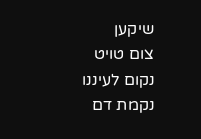שיקען
צום טויט נקום לעיננו נקמת דם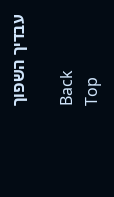עבדיך השפוך

Back
Top